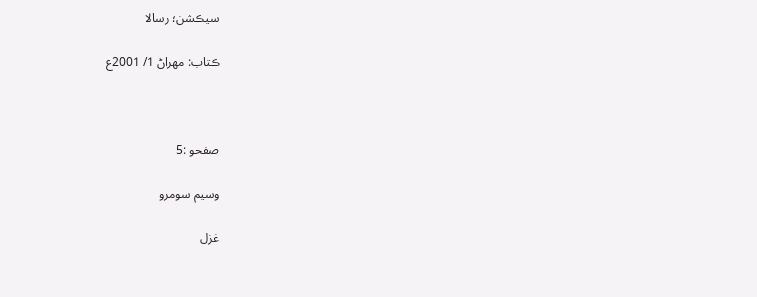سيڪشن؛ رسالا

ڪتاب: مهراڻ 1/ 2001ع



صفحو :5

وسيم سومرو

غزل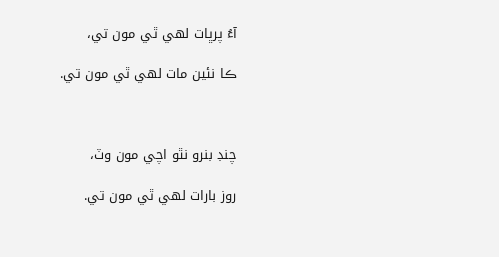آءُ پرڀات لهي ٿي مون تي،

ڪا نئين مات لهي ٿي مون تي.



چنڊ بنرو نٿو اچي مون وٽ،

روز بارات لهي ٿي مون تي.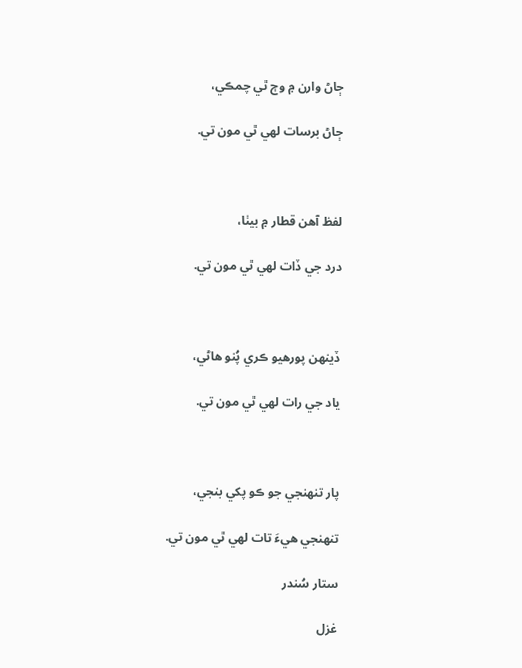ڄاڻ وارن ۾ وڄ ٿي چمڪي،

ڄاڻ برسات لهي ٿي مون تي.



لفظ آهن قطار ۾ بيٺا،

درد جي ڏات لهي ٿي مون تي.



ڏينهن پورهيو ڪري پُنو هاڻي،

ياد جي رات لهي ٿي مون تي.



پار تنهنجي جو ڪو پکي بنجي،

تنهنجي هيءَ تات لهي ٿي مون تي.

ستار سُندر

غزل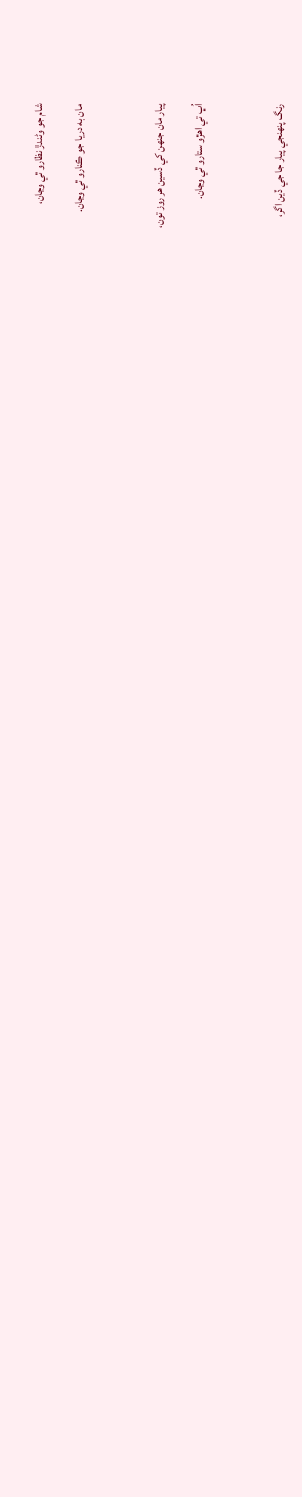شام جو وڻندڙ نظارو ٿي وڃان،

مان به دريا جو ڪنارو ٿي وڃان.



پيار مان جنهن کي ڏسين هر روز تون،

اُڀ تي اهڙو ستارو ٿي وڃان.



رنگ پنهنجي پيار جا جي ڏين اگر،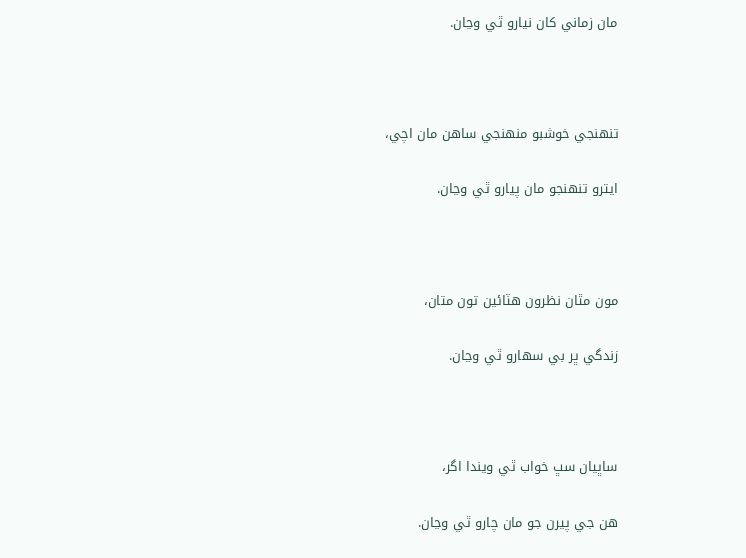مان زماني کان نيارو ٿي وڃان.



تنهنجي خوشبو منهنجي ساهن مان اچي،

ايترو تنهنجو مان پيارو ٿي وڃان.



مون مٿان نظرون هٽائين تون متان،

زندگي ڀر بي سهارو ٿي وڃان.



ساڀيان سڀ خواب ٿي ويندا اگر،

هن جي پيرن جو مان چارو ٿي وڃان.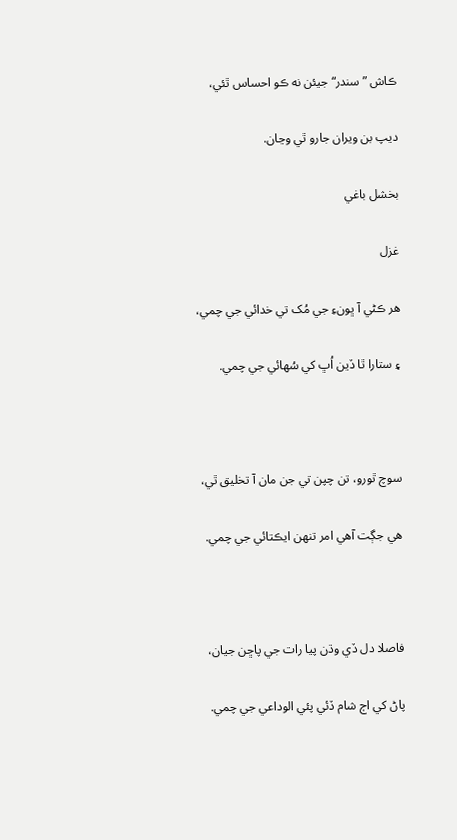ڪاش ”سندر“ جيئن نه ڪو احساس ٿئي،

ديپ بن ويران جارو ٿي وڃان.

بخشل باغي

غزل

هر ڪڻي آ ڀونءِ جي مُک تي خدائي جي چمي،

۽ ستارا ٿا ڏين اُڀ کي سُهائي جي چمي.



سوچ ٿورو، تن چپن تي جن مان آ تخليق ٿي،

هي جڳت آهي امر تنهن ايڪتائي جي چمي.



فاصلا دل ڏي وڌن پيا رات جي پاڇن جيان،

پاڻ کي اڄ شام ڏئي پئي الوداعي جي چمي.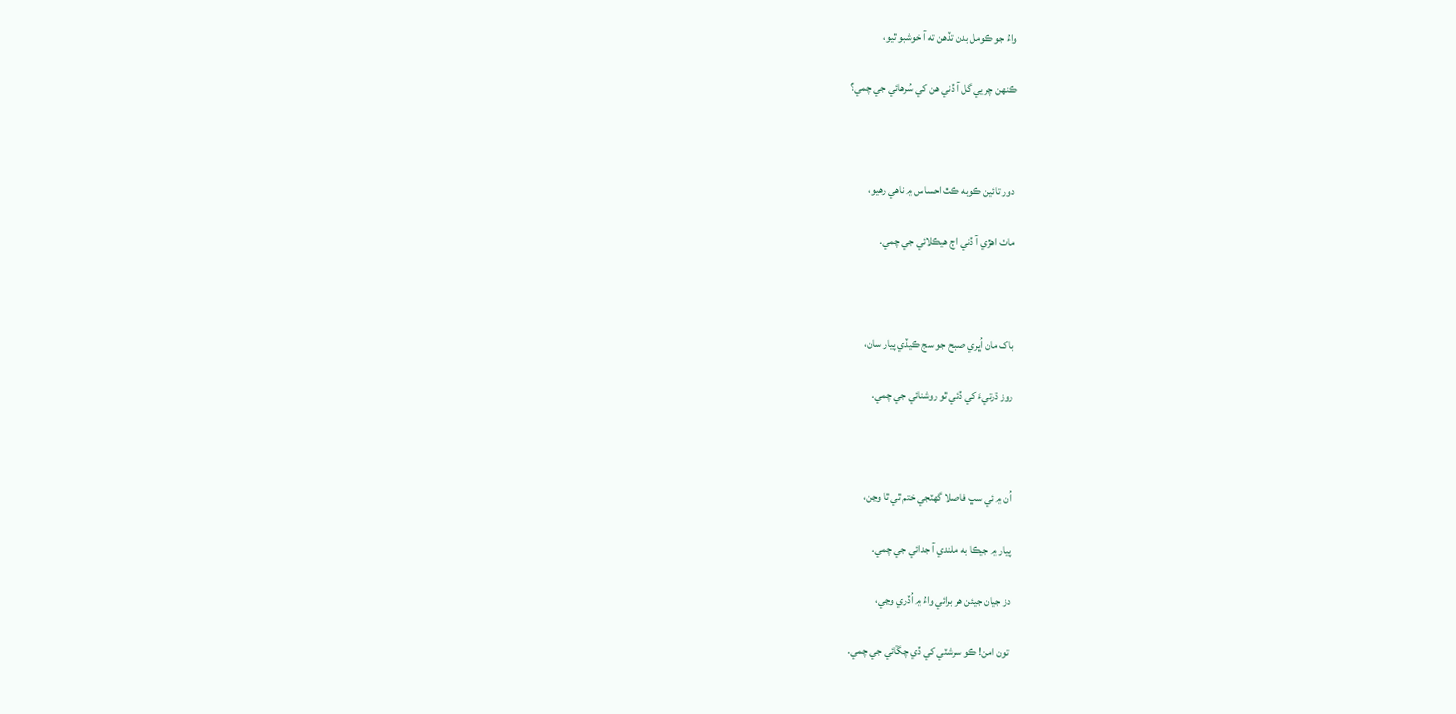واءُ جو ڪومل بدن تڏهن ته آ خوشبو ٿيو،

ڪنهن چريي گل آ ڏني هن کي سُرهائي جي چمي؟



دور تائين ڪوبه ڪٿ احساس ۾ ناهي رهيو،

ماٺ اهڙي آ ڏني اڄ هيڪلائي جي چمي.



باک مان اُڀري صبح جو سج ڪيڏي پيار سان،

روز ڌرتيءَ کي ڏئي ٿو روشنائي جي چمي.



اُن ۾ ئي سڀ فاصلا گهٽجي ختم ٿي ٿا وڃن،

پيار ۾ جيڪا به ملندي آ جدائي جي چمي.

دز جيان جيئن هر برائي واءُ ۾ اُڏري وڃي،

تون امن! ڪو سرشٽي کي ڏي چڱائي جي چمي.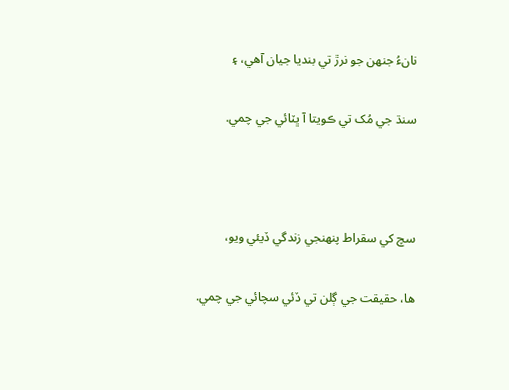نانءُ جنهن جو نرڙ تي بنديا جيان آهي، ۽

سنڌ جي مُک تي ڪويتا آ ڀٽائي جي چمي.



سچ کي سقراط پنهنجي زندگي ڏيئي ويو،

ها، حقيقت جي ڳلن تي ڏئي سچائي جي چمي.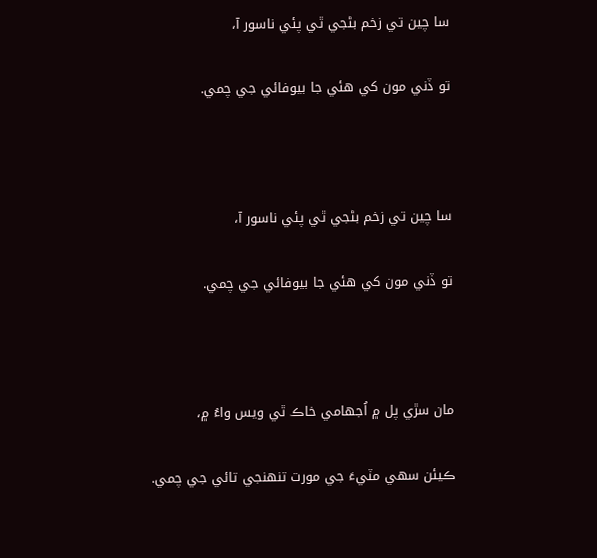سا چين تي زخم بڻجي ٿي پئي ناسور آ،

تو ڏني مون کي هئي جا بيوفائي جي چمي.



سا چين تي زخم بڻجي ٿي پئي ناسور آ،

تو ڏني مون کي هئي جا بيوفائي جي چمي.



مان سڙي پل ۾ اُجهامي خاڪ ٿي ويس واءُ ۾،

ڪيئن سهي مٽيءَ جي مورت تنهنجي تائي جي چمي.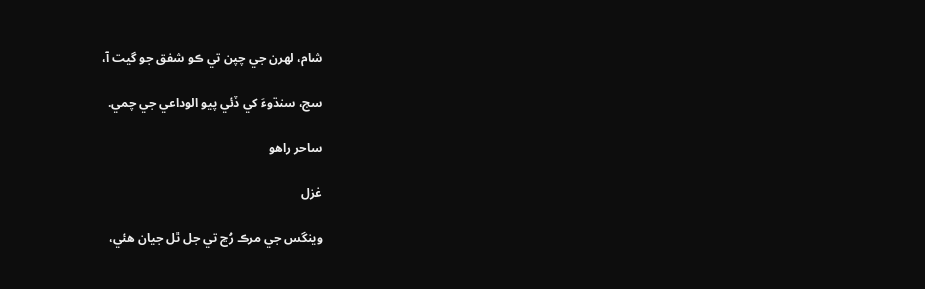شام، لهرن جي چپن تي ڪو شفق جو گيت آ،

سج، سنڌوءَ کي ڏئي پيو الوداعي جي چمي.

ساحر راهو

غزل

وينگس جي مرڪ رُڃ تي جل ٿل جيان هئي،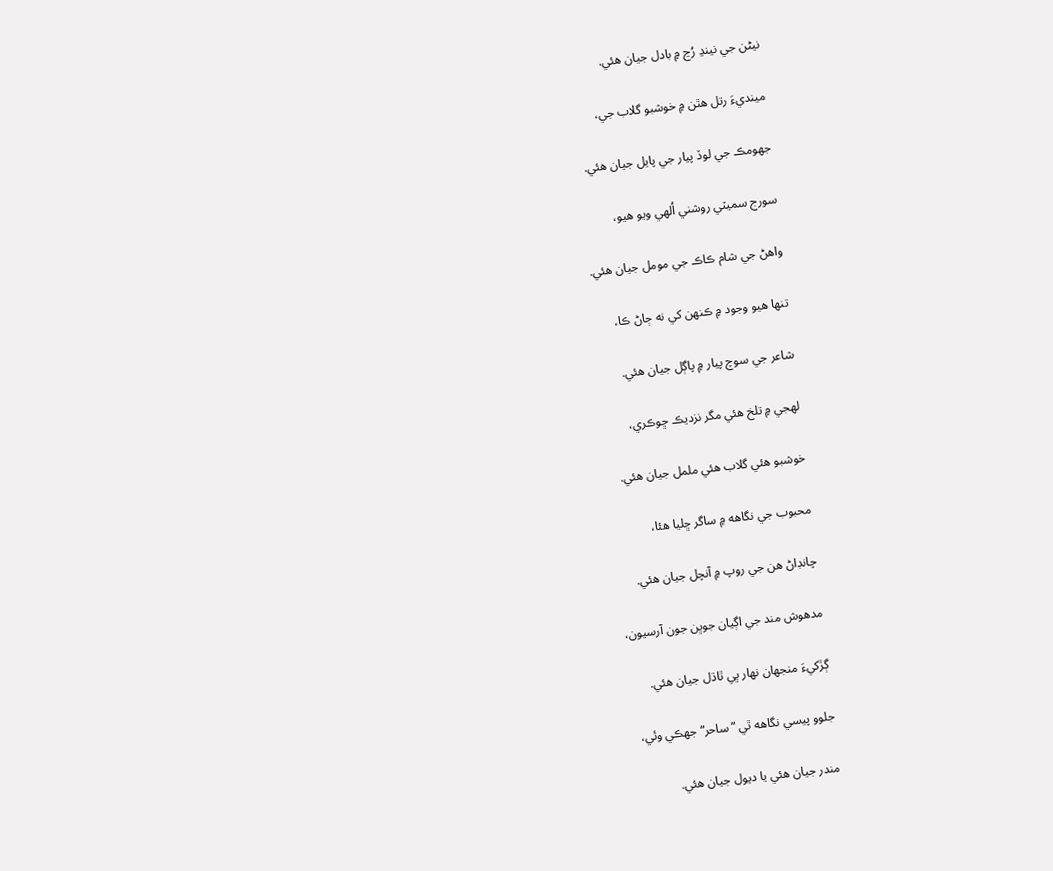نيڻن جي نينڍ رُڃ ۾ بادل جيان هئي.

مينديءَ رتل هٿن ۾ خوشبو گلاب جي،

جهومڪ جي لوڏ پيار جي پايل جيان هئي.

سورج سميٽي روشني اُلهي ويو هيو،

واهڻ جي شام ڪاڪ جي مومل جيان هئي.

تنها هيو وجود ۾ ڪنهن کي نه ڄاڻ ڪا،

شاعر جي سوچ پيار ۾ پاڳل جيان هئي.

لهجي ۾ تلخ هئي مگر نزديڪ ڇوڪري،

خوشبو هئي گلاب هئي ململ جيان هئي.

محبوب جي نگاهه ۾ ساگر ڇليا هئا،

چانڊاڻ هن جي روپ ۾ آنچل جيان هئي.

مدهوش مند جي اڳيان جوڀن جون آرسيون،

ڳڙکيءَ منجهان نهار ڀي ٿاڌل جيان هئي.

جلوو پيسي نگاهه ٿي ”ساحر“ جهڪي وئي،

مندر جيان هئي يا ديول جيان هئي.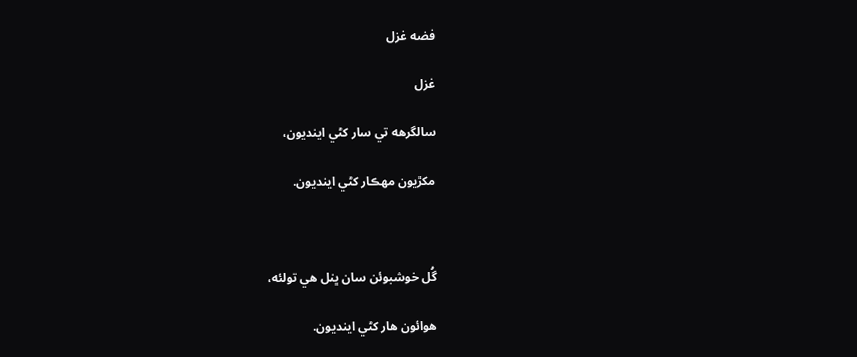فضه غزل

غزل

سالگرهه تي سار کڻي اينديون،

مکڙيون مهڪار کڻي اينديون.



گُل خوشبوئن سان ڀنل هي تولئه،

هوائون هار کڻي اينديون.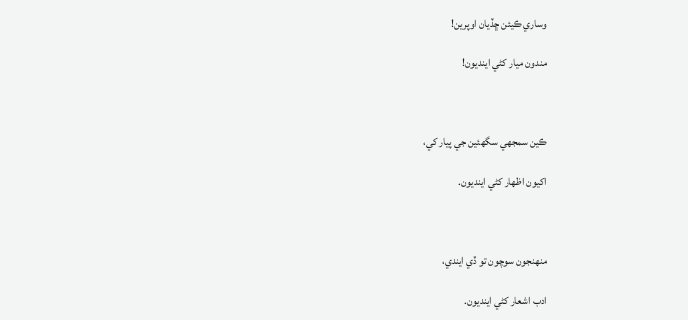وساري ڪيئن ڇڏيان اوپرين!

مندون ميار کڻي اينديون!



ڪين سمجهي سگهئين جي پيار کي،

اکيون اظهار کڻي اينديون.



منهنجون سوچون تو ڏي ايندي،

ادب اشعار کڻي اينديون.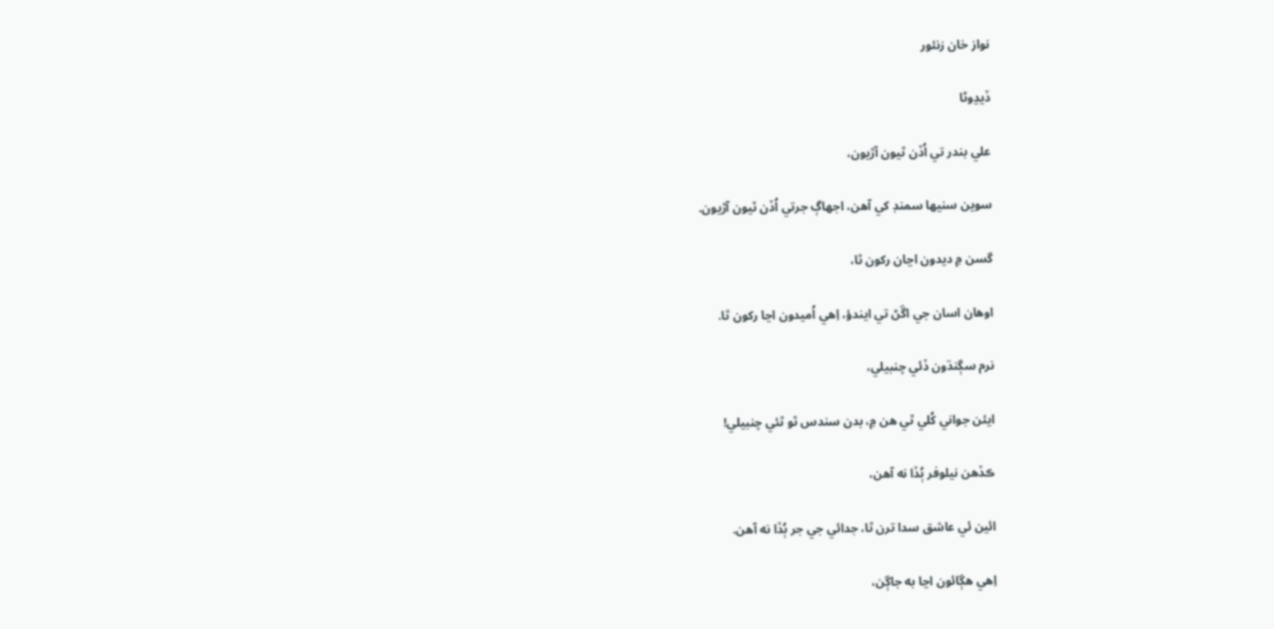نواز خان زنئور

ڏيڍوڻا

علي بندر تي اُڏن ٿيون آڙيون،

سوين سنيها سمنڊ کي آهن، اجهاڳ جرتي اُڏن ٿيون آڙيون.

گسن ۾ ديدون اڃان رکون ٿا،

اوهان اسان جي اڱڻ تي ايندؤ، اِهي اُميدون اڃا رکون ٿا.

نرم سڳنڌون ڏئي چنبيلي،

ايئن جواني کُلي ٿي هن ۾، بدن سندس ٿو ٿئي چنبيلي!

ڪڏهن نيلوفر ٻُڏا نه آهن،

ائين ئي عاشق سدا ترن ٿا، جدائي جي جر ٻُڏا نه آهن.

اِهي هڳائون اڃا به جاڳن،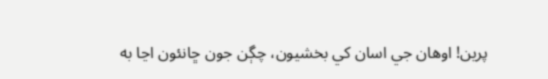پرين! اوهان جي اسان کي بخشيون، چڳن جون ڇانئون اڃا به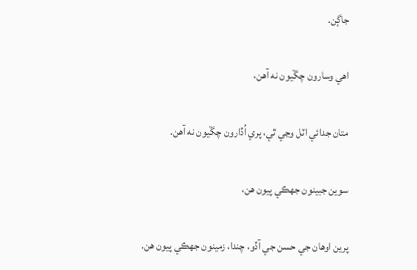جاڳن.

اهي وسارون چڱيون نه آهن،

متان جدائي اٽل وڃي ٿي، پري اُڏارون چڱيون نه آهن.

سوين جبينون جهڪي پيون هن،

پرين اوهان جي حسن جي آڏو، چندا، زمينون جهڪي پيون هن.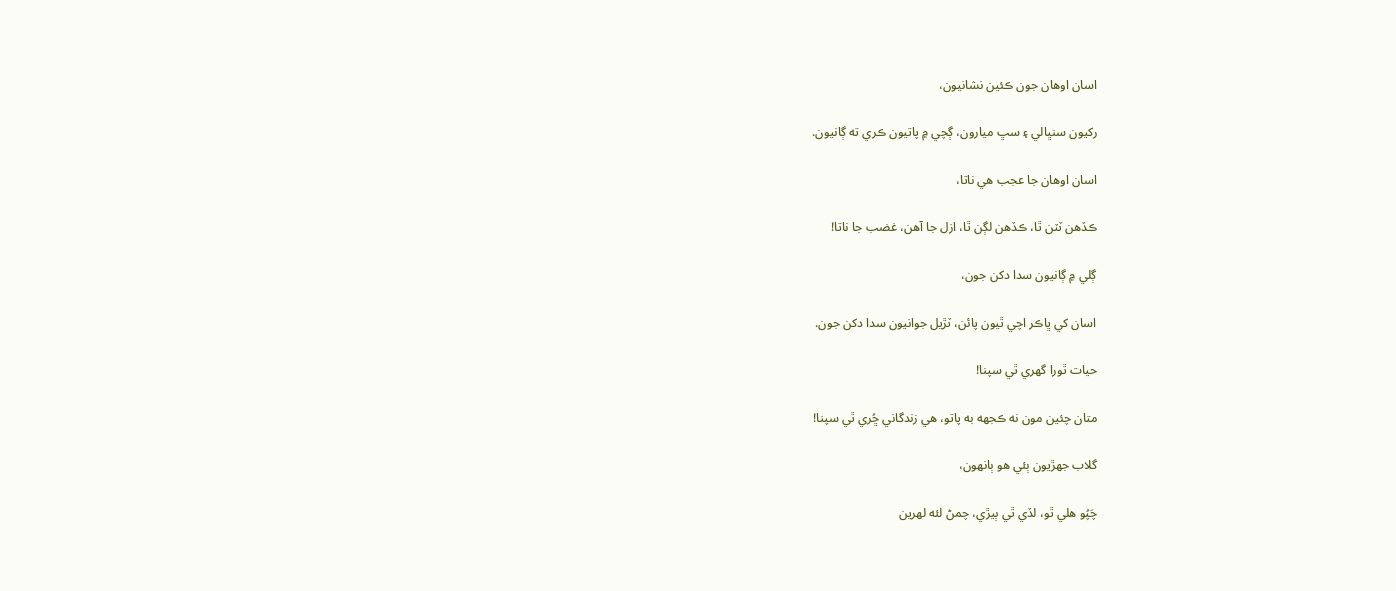اسان اوهان جون ڪئين نشانيون،

رکيون سنڀالي ۽ سڀ ميارون، ڳچي ۾ پاتيون ڪري ته ڳانيون.

اسان اوهان جا عجب هي ناتا،

ڪڏهن ٽٽن ٿا، ڪڏهن لڳن ٿا، ازل جا آهن، غضب جا ناتا!

ڳلي ۾ ڳانيون سدا دکن جون،

اسان کي ڀاڪر اچي ٿيون پائن، ٽڙيل جوانيون سدا دکن جون.

حيات ٿورا گهري ٿي سپنا!

متان چئين مون نه ڪجهه به پاتو، هي زندگاني ڇُري ٿي سپنا!

گلاب جهڙيون ٻئي هو ٻانهون،

چَپُو هلي ٿو، لڏي ٿي ٻيڙي، چمڻ لئه لهرين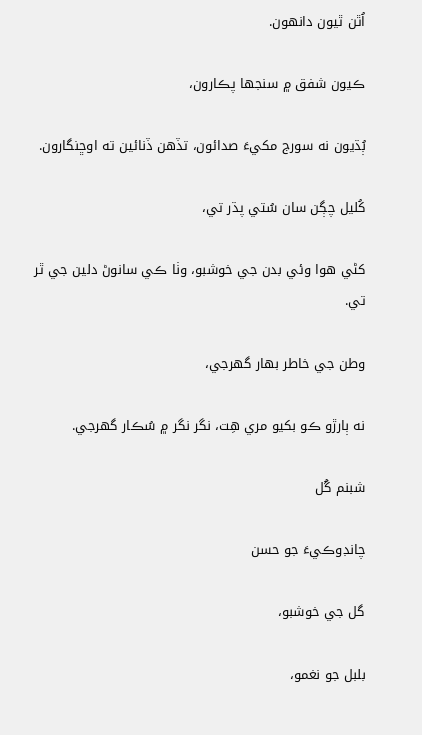اُٿن ٿيون دانهون.

ڪيون شفق ۾ سنجها پڪارون،

ٻُڌيون نه سورج مکيءَ صدائون، تڏهن ڏنائين ته اوڇنگارون.

کُليل چڳن سان سُتي پڌر تي،

کڻي هوا وئي بدن جي خوشبو، وٺا ڪي سانوڻ دلين جي ٿر تي.

وطن جي خاطر بهار گهرجي،

نه ٻارڙو ڪو بکيو مري هِت، نگر نگر ۾ سُڪار گهرجي.

شبنم گُل

چانڊوڪيءَ جو حسن

گل جي خوشبو،

بلبل جو نغمو،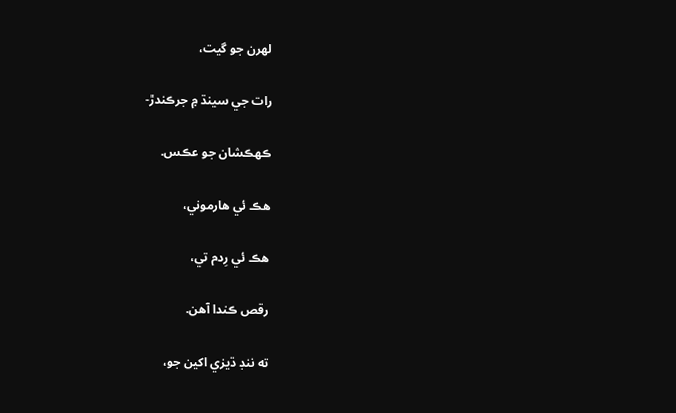لهرن جو گيت،

رات جي سينڌ ۾ جرڪندڙ-

ڪهڪشان جو عڪس.

هڪ ئي هارموني،

هڪ ئي رِدم تي،

رقص ڪندا آهن.

ته ننڊ ڌيزي اکين جو،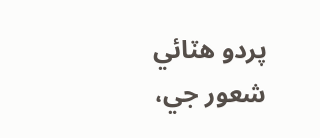پردو هٽائي شعور جي،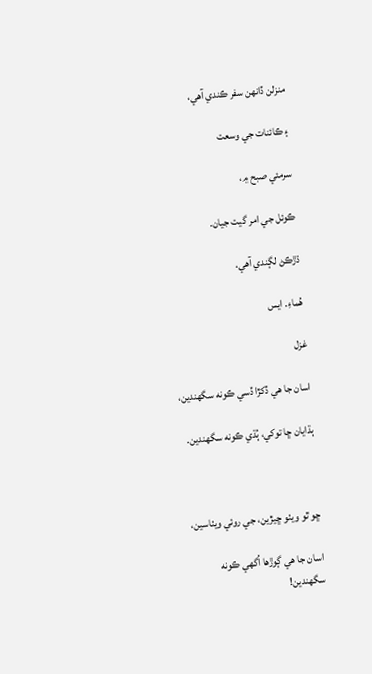منزلن ڏانهن سفر ڪندي آهي،

۽ ڪائنات جي وسعت

سرمئي صبح ۾،

ڪوئل جي امر گيت جيان.

ڌڙڪڻ لڳندي آهي.

هُماءِ. ايس

غزل

اسان جا هي ڏکڙا ڏسي ڪونه سگهندين،

ٻڌايان ڇا توکي، ٻُڌي ڪونه سگهندين.



ڇو ٿو ويٺو ڇيڙين، جي روئي ويٺاسين،

اسان جا هي ڳوڙها اُگهي ڪونه سگهندين!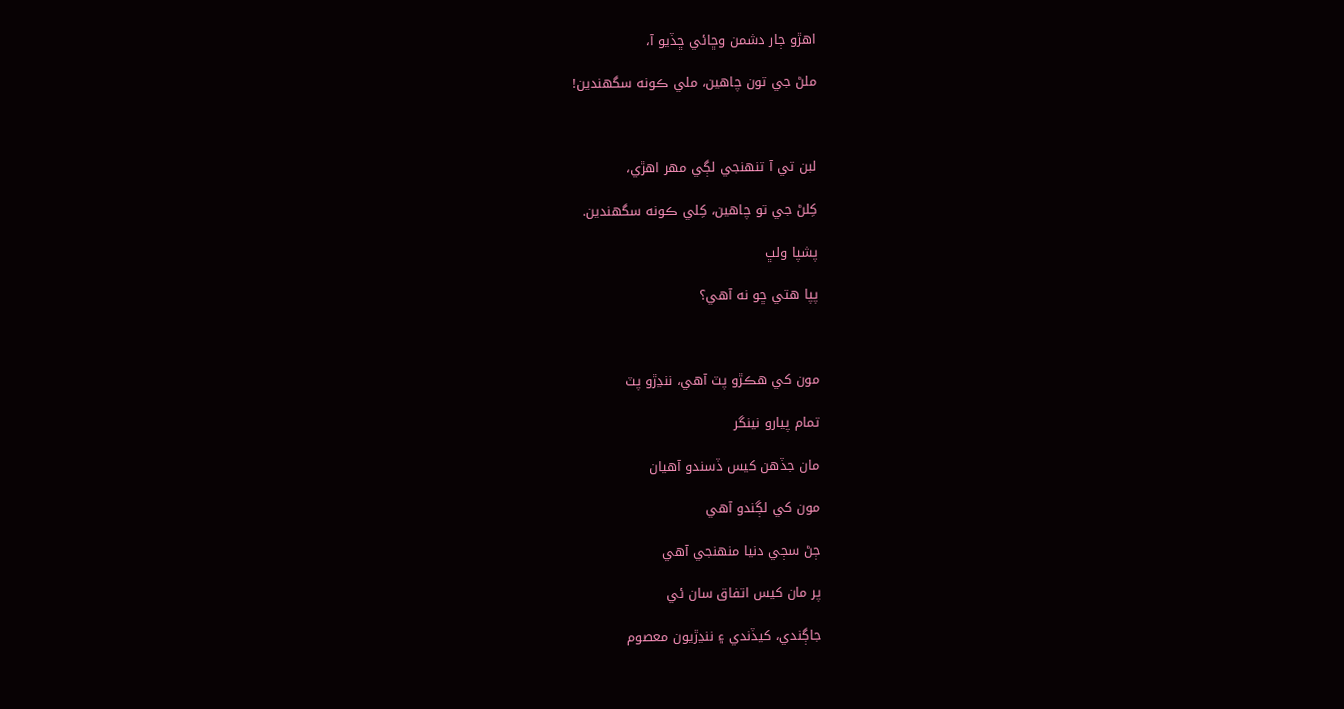اهڙو ڄار دشمن وڇائي ڇڏيو آ،

ملڻ جي تون چاهين، ملي ڪونه سگهندين!



لبن تي آ تنهنجي لڳي مهر اهڙي،

کِلڻ جي تو چاهين، کِلي ڪونه سگهندين.

پشپا ولڀ

پپا هتي ڇو نه آهي؟



مون کي هڪڙو پٽ آهي، ننڍڙو پٽ

تمام پيارو نينگر

مان جڏهن کيس ڏسندو آهيان

مون کي لڳندو آهي

ڄڻ سڄي دنيا منهنجي آهي

پر مان کيس اتفاق سان ئي

جاڳندي، کيڏندي ۽ ننڍڙيون معصوم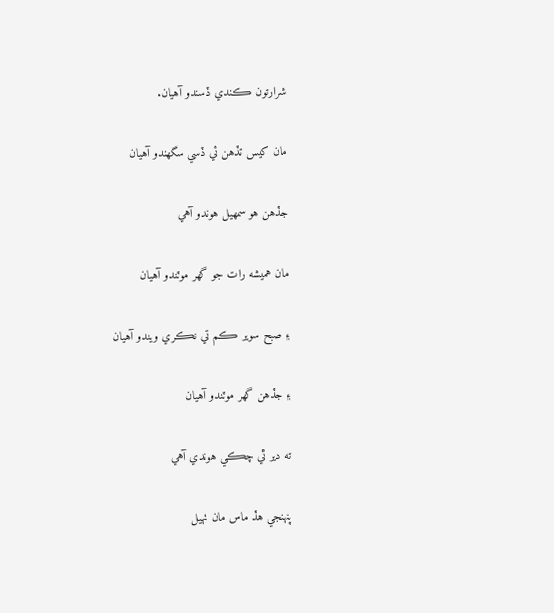شرارتون ڪندي ڏسندو آهيان.

مان کيس تڏهن ئي ڏسي سگهندو آهيان

جڏهن هو سمهيل هوندو آهي

مان هميشه رات جو گهر موٽندو آهيان

۽ صبح سوير ڪم تي نڪري ويندو آهيان

۽ جڏهن گهر موٽندو آهيان

ته دير ٿي چڪي هوندي آهي

پنهنجي هڏ ماس مان ٺهيل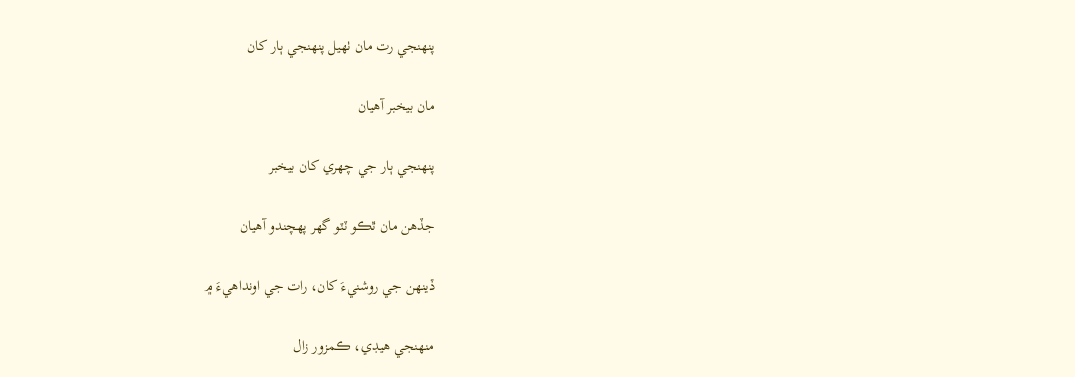پنهنجي رت مان ٺهيل پنهنجي ٻار کان

مان بيخبر آهيان

پنهنجي ٻار جي چهري کان بيخبر

جڏهن مان ٿڪو ٽٽو گهر پهچندو آهيان

ڏينهن جي روشنيءَ کان، رات جي اونداهيءَ ۾

منهنجي هيڊي، ڪمزور زال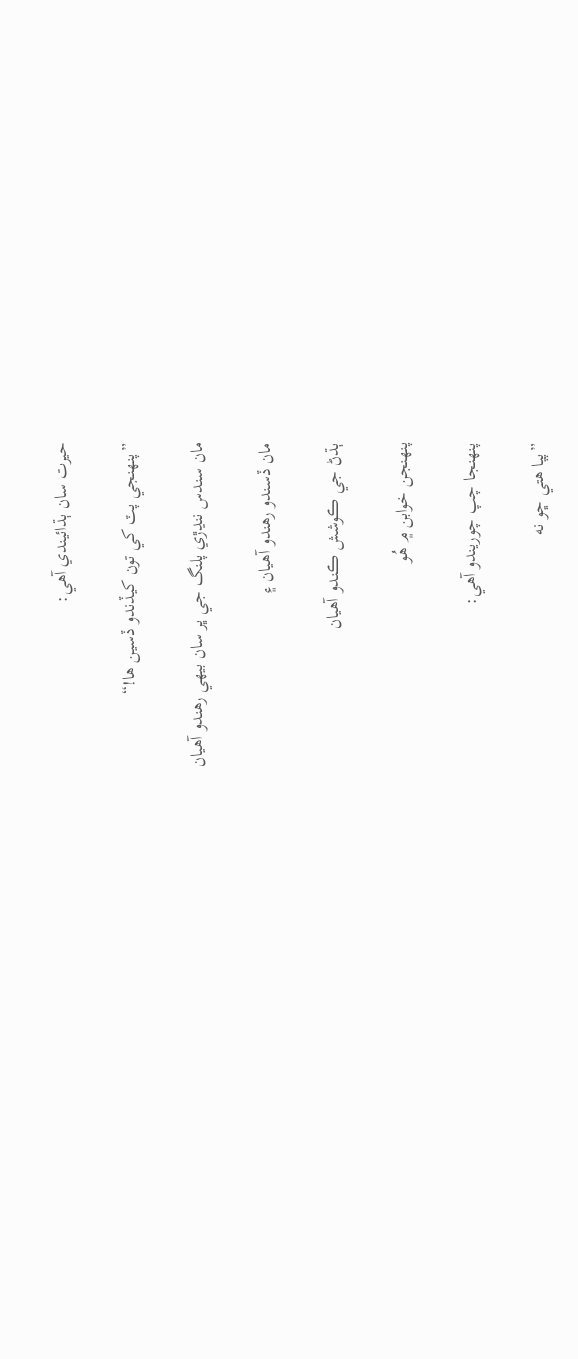حيرت سان ٻڌائيندي آهي:

”پنهنجي پٽ کي تون کيڏندو ڏسين ها!“

مان سندس ننڍڙي پلنگ جي ڀر سان بيهي رهندو آهيان

مان ڏسندو رهندو آهيان ۽

ٻڌڻ جي ڪوشش ڪندو آهيان

پنهنجن خوابن ۾ هُو

پنهنجا چپ چوريندو آهي:

”پپا هتي ڇو نه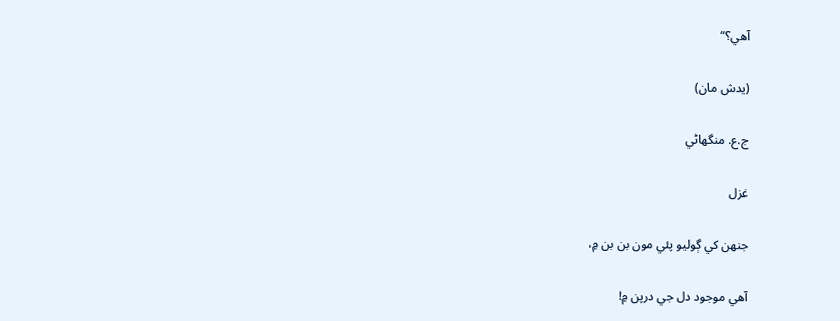آهي؟“

(يدش مان)

ج.ع. منگهاڻي

غزل

جنهن کي ڳوليو پئي مون بن بن ۾،

آهي موجود دل جي درپن ۾!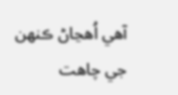آهي اُهڃاڻ ڪنهن جي چاهت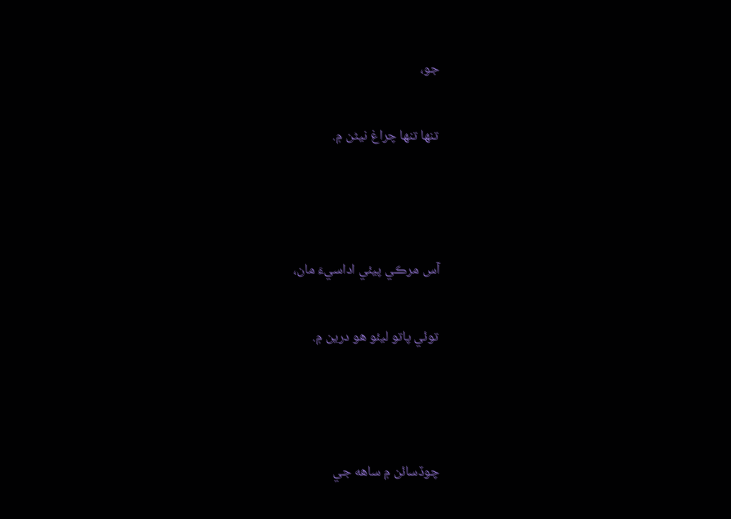جو،

تنها تنها چراغ نيڻن ۾.



آس مرڪي پيئي اداسيءَ مان،

توئي پاتو ليئو هو درين ۾.



چوڏسائن ۾ ساهه جي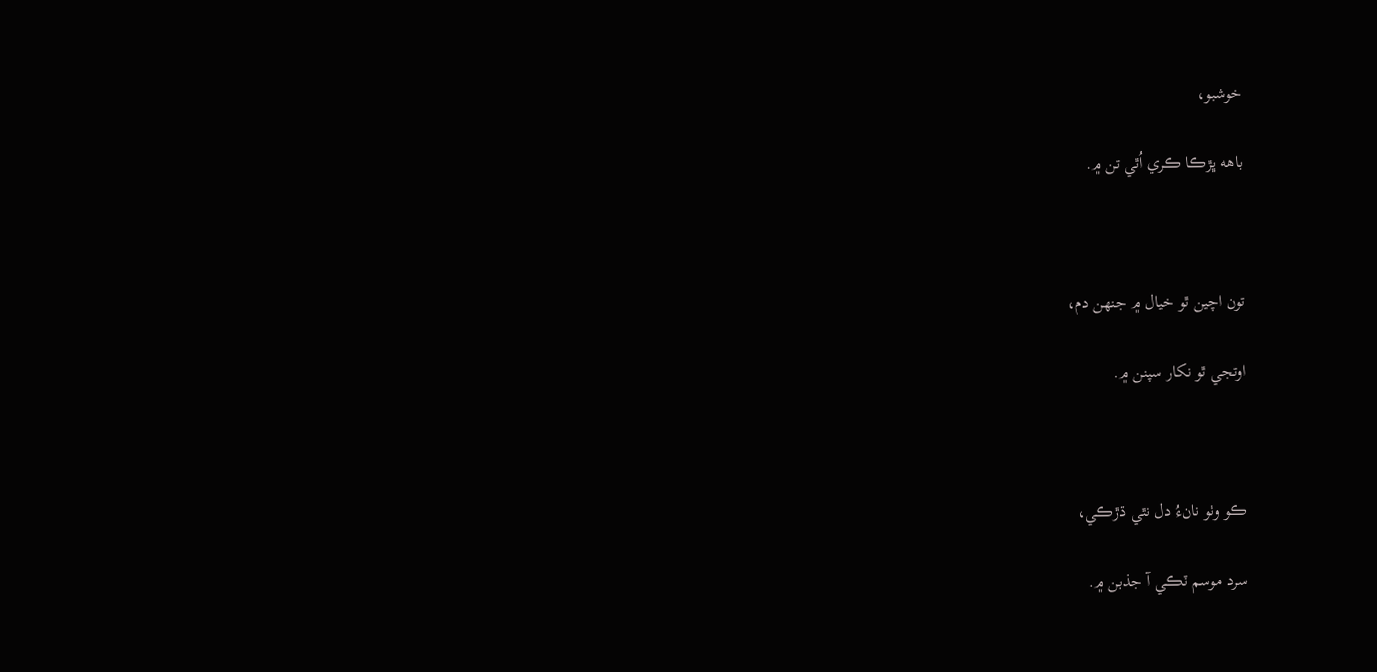خوشبو،

باهه ڀڙڪا ڪري اُٿي تن ۾.



تون اچين ٿو خيال ۾ جنهن دم،

اوتجي ٿو نکار سپنن ۾.



ڪو وٺو نانءُ دل نٿي ڌڙڪي،

سرد موسم ٽڪي آ جذبن ۾.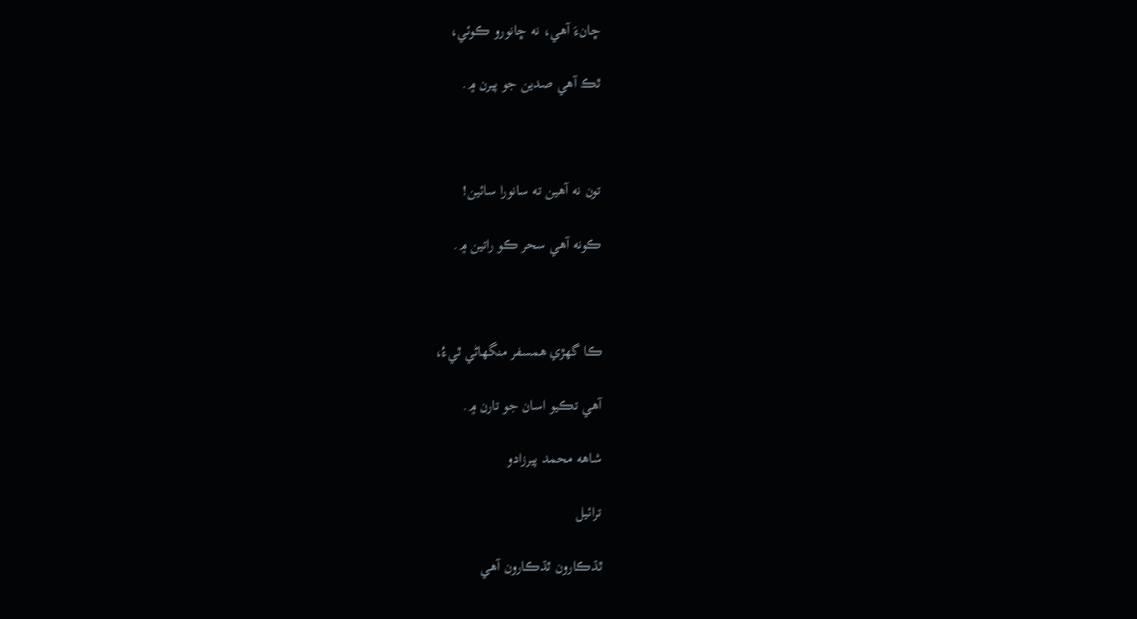ڇانءَ آهي، نه ڇانورو ڪوئي،

ٿڪ آهي صدين جو پيرن ۾.



تون نه آهين ته سانورا سائين!

ڪونه آهي سحر ڪو راتين ۾.



ڪا گهڙي همسفر منگهاڻي ٿيءُ،

آهي تڪيو اسان جو تارن ۾.

شاهه محمد پيرزادو

ترائيل

ٿڌڪارون ٿڌڪارون آهي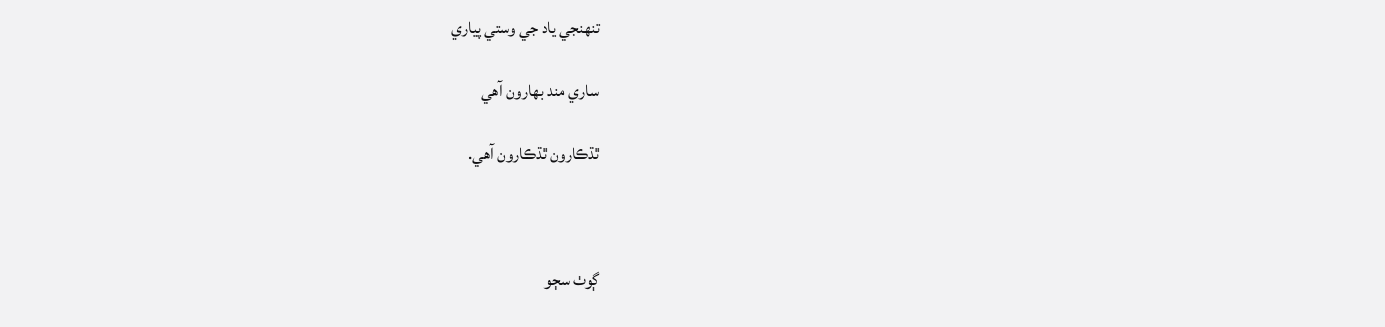تنهنجي ياد جي وستي پياري

ساري مند بهارون آهي

ٿڌڪارون ٿڌڪارون آهي.



ڳوٺ سڄو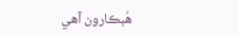هُٻڪارون آهي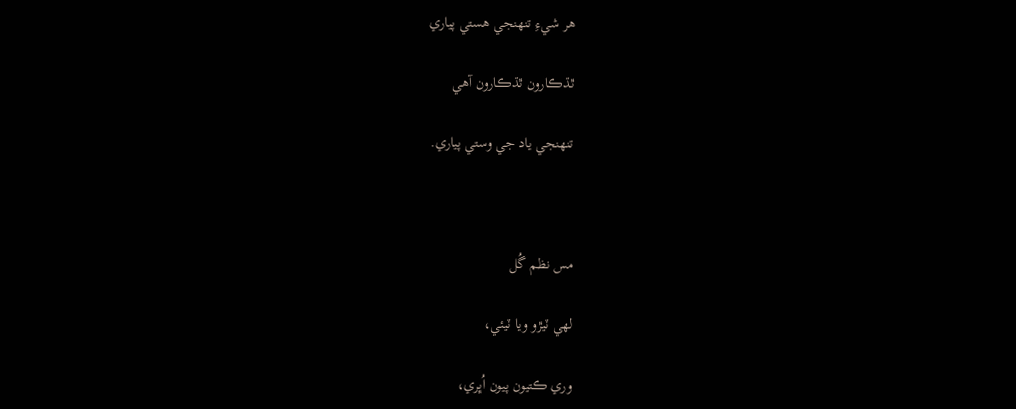هر شيءِ تنهنجي هستي پياري

ٿڌڪارون ٿڌڪارون آهي

تنهنجي ياد جي وستي پياري.



مس نظم گُل

لهي ٽيڙو ويا ٽيئي،

وري ڪتيون پيون اُڀري،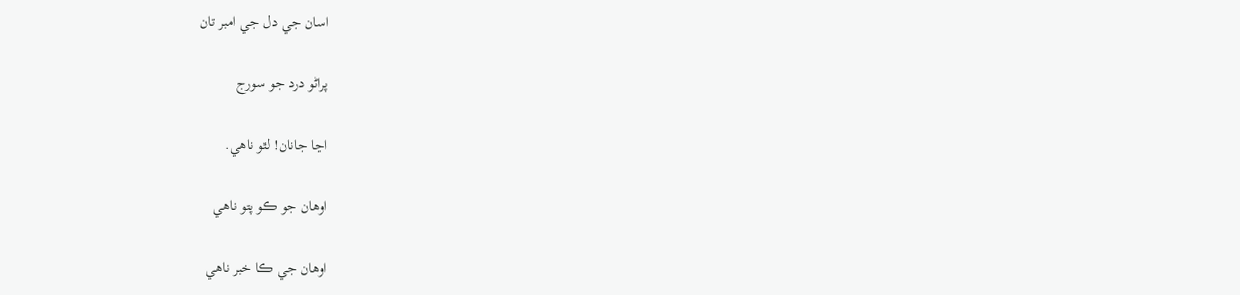اسان جي دل جي امبر تان

پراڻو درد جو سورج

اڃا جانان! لٿو ناهي.

اوهان جو ڪو پتو ناهي

اوهان جي ڪا خبر ناهي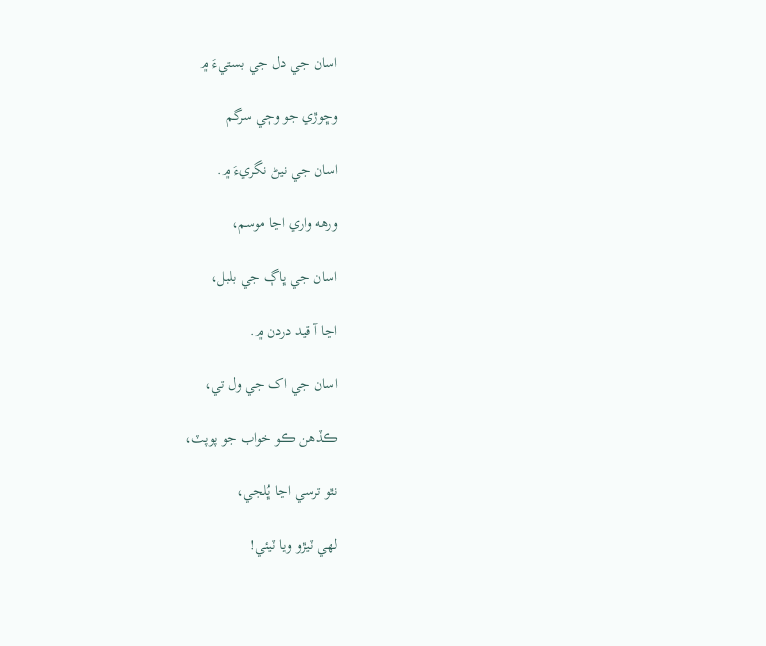اسان جي دل جي بستيءَ ۾

وڇوڙي جو وڄي سرگم

اسان جي نيڻ نگريءَ ۾.

ورهه واري اڃا موسم،

اسان جي ڀاڳ جي بلبل،

اڃا آ قيد دردن ۾.

اسان جي اک جي ول تي،

ڪڏهن ڪو خواب جو پوپٽ،

نٿو ترسي اڃا ڀُلجي،

لهي ٽيڙو ويا ٽيئي!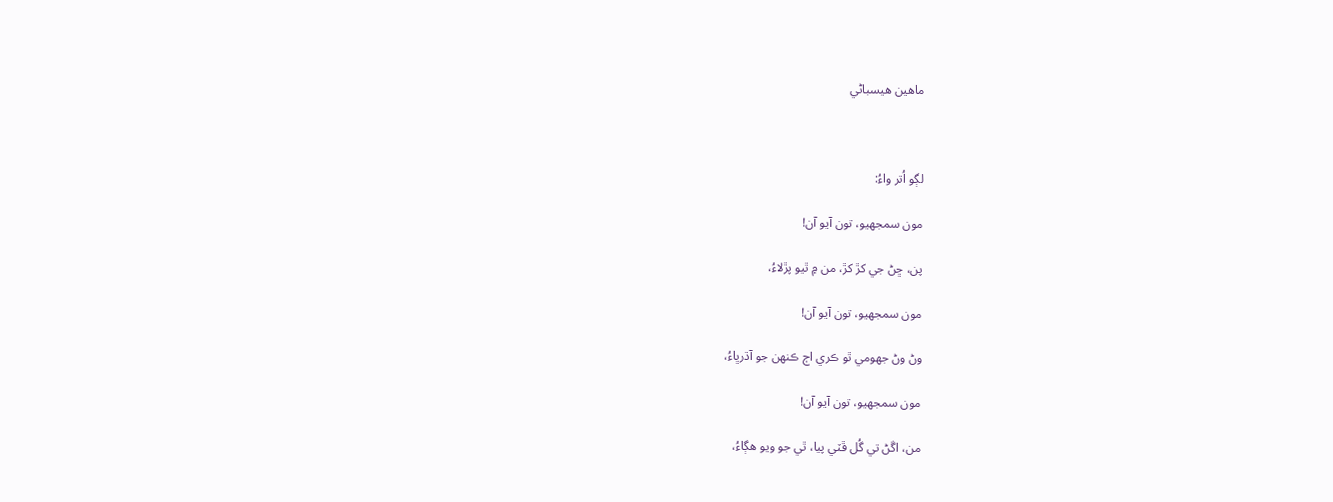ماهين هيسباڻي



لڳو اُتر واءُ:

مون سمجهيو، تون آيو آن!

پن، ڇڻ جي کڙ کڙ، من ۾ ٿيو پڙلاءُ،

مون سمجهيو، تون آيو آن!

وڻ وڻ جهومي ٿو ڪري اڄ ڪنهن جو آڌرڀاءُ،

مون سمجهيو، تون آيو آن!

من، اڱڻ تي گُل ڦٽي پيا، ٿي جو ويو هڳاءُ،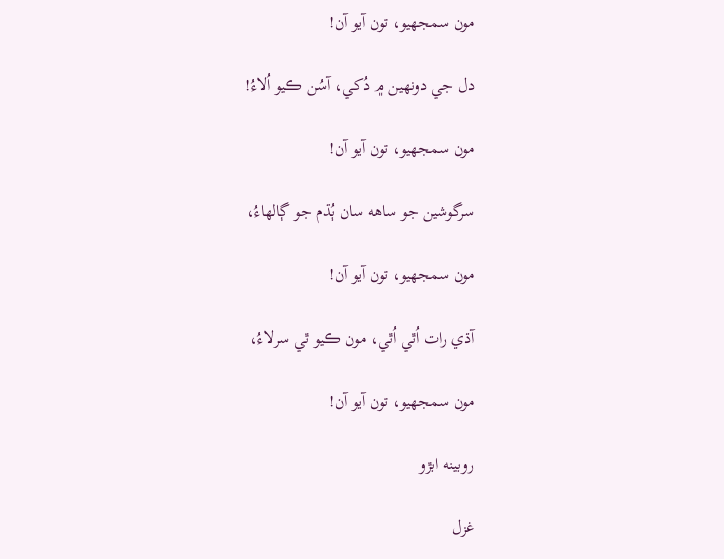مون سمجهيو، تون آيو آن!

دل جي دونهين ۾ دُکي، آسُن ڪيو اُلاءُ!

مون سمجهيو، تون آيو آن!

سرگوشين جو ساهه سان ٻُڌم جو ڳالهاءُ،

مون سمجهيو، تون آيو آن!

آڌي رات اُٿي اُٿي، مون ڪيو ٿي سرلاءُ،

مون سمجهيو، تون آيو آن!

روبينه ابڙو

غزل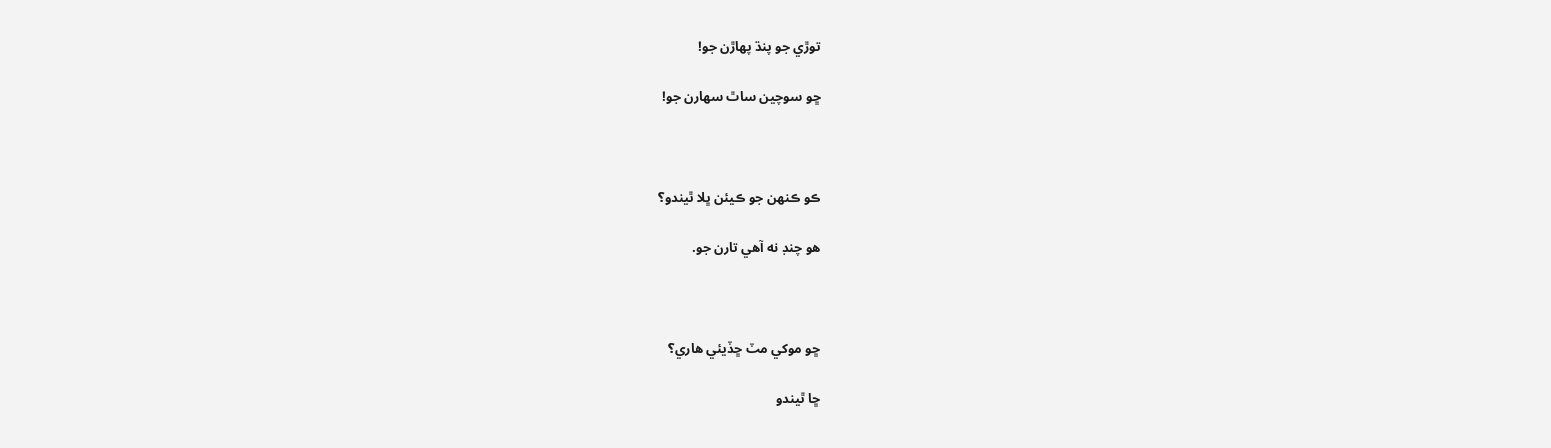توڙي جو پنڌ پهاڙن جو!

ڇو سوچين ساٿ سهارن جو!



ڪو ڪنهن جو ڪيئن ڀلا ٿيندو؟

هو چنڊ نه آهي تارن جو.



ڇو موکي مٽ ڇڏيئي هاري؟

ڇا ٿيندو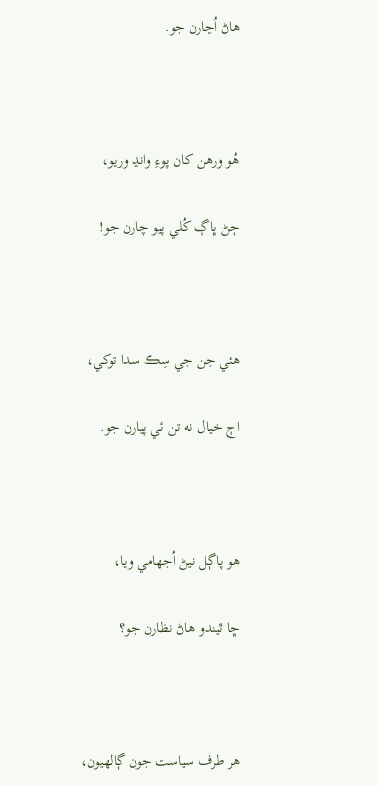هاڻ اُڃارن جو.



هُو ورهن کان پوءِ وانڍ وريو،

ڄڻ ڀاڳ کُلي پيو چارن جو!



هئي جن جي سِڪ سدا توکي،

اڄ خيال نه تن ئي پيارن جو.



هو پاڳل نيڻ اُجهامي ويا،

ڇا ٿيندو هاڻ نظارن جو؟



هر طرف سياست جون ڳالهيون،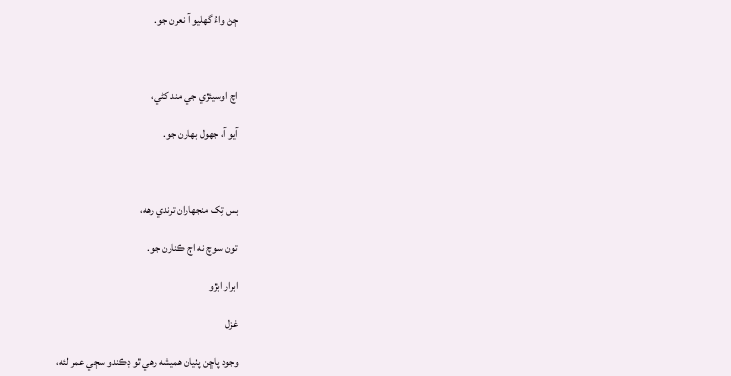ڄڻ واءُ گهليو آ نعرن جو.



اچ اوسيئڙي جي مند کڻي،

آيو آ، جهول بهارن جو.



بس تِک منجهاران ترندي رهه،

تون سوچ نه اڄ ڪنارن جو.

ابرار ابڙو

غزل

وجود پاڇن پٺيان هميشه رهي ٿو ڊڪندو سڄي عمر لئه،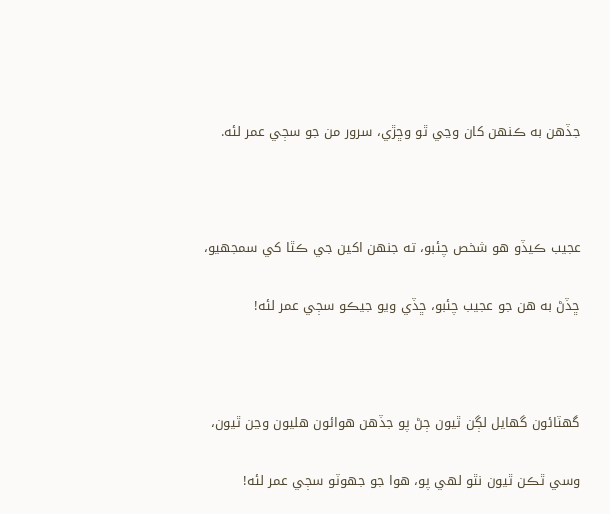جڏهن به ڪنهن کان وڃي ٿو وڇڙي، سرور من جو سڄي عمر لئه.



عجيب ڪيڏو هو شخص چئبو، ته جنهن اکين جي ڪٿا کي سمجهيو،

ڇڏڻ به هن جو عجيب چئبو، ڇڏي ويو جيڪو سڄي عمر لئه!



گهٽائون گهايل لڳن ٿيون ڄڻ پو جڏهن هوائون هليون وڃن ٿيون،

وسي ٿڪن ٿيون نٿو لهي پو، هوا جو جهوٽو سڄي عمر لئه!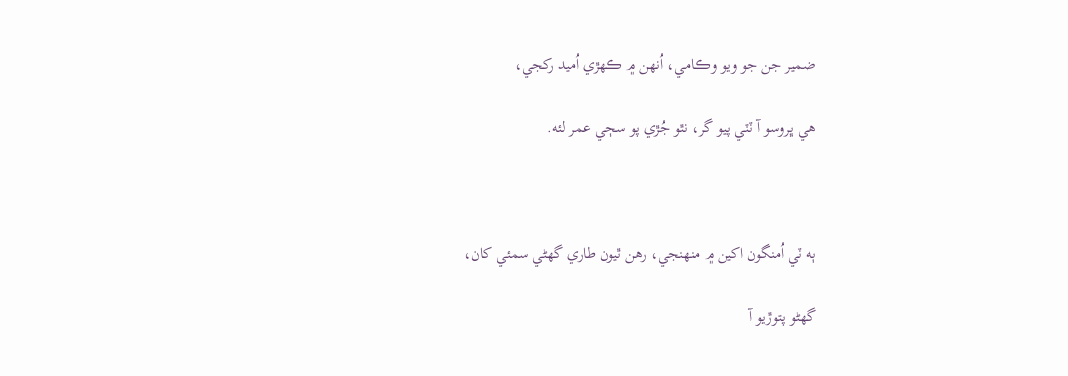ضمير جن جو ويو وڪامي، اُنهن ۾ ڪهڙي اُميد رکجي،

هي ڀروسو آ ٽٽي پيو گر، نٿو جُڙي پو سڄي عمر لئه.



ٻه ٽي اُمنگون اکين ۾ منهنجي، رهن ٿيون طاري گهڻي سمئي کان،

گهڻو پتوڙيو آ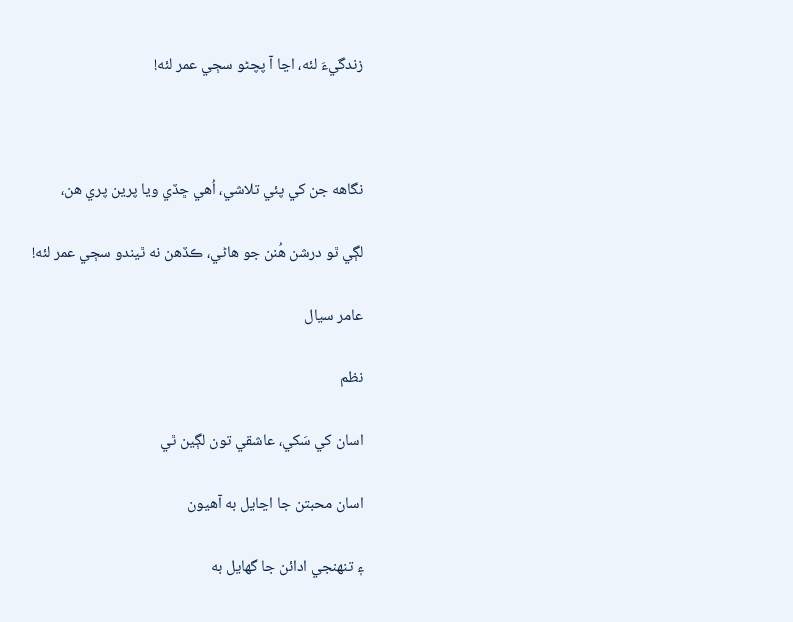زندگيءَ لئه، اڃا آ پچڻو سڄي عمر لئه!



نگاهه جن کي پئي تلاشي، اُهي ڇڏي ويا پرين پري هن،

لڳي ٿو درشن هُنن جو هاڻي، ڪڏهن نه ٿيندو سڄي عمر لئه!

عامر سيال

نظم

اسان کي سَکي، عاشقي تون لڳين ٿي

اسان محبتن جا اڃايل به آهيون

۽ تنهنجي ادائن جا گهايل به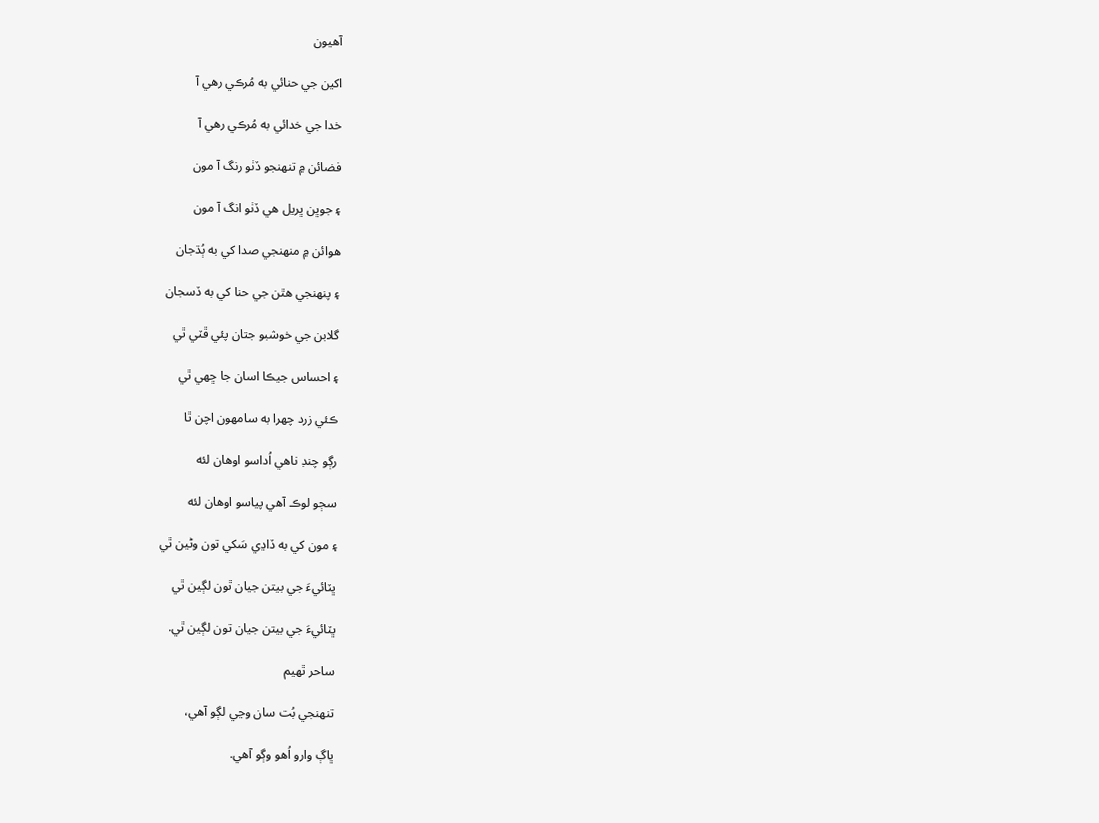آهيون

اکين جي حنائي به مُرڪي رهي آ

خدا جي خدائي به مُرڪي رهي آ

فضائن ۾ تنهنجو ڏٺو رنگ آ مون

۽ جوڀن ڀريل هي ڏٺو انگ آ مون

هوائن ۾ منهنجي صدا کي به ٻُڌجان

۽ پنهنجي هٿن جي حنا کي به ڏسجان

گلابن جي خوشبو جتان پئي ڦٽي ٿي

۽ احساس جيڪا اسان جا ڇهي ٿي

ڪئي زرد چهرا به سامهون اچن ٿا

رڳو چنڊ ناهي اُداسو اوهان لئه

سڄو لوڪ آهي پياسو اوهان لئه

۽ مون کي به ڏاڍي سَکي تون وڻين ٿي

ڀٽائيءَ جي بيتن جيان ٿون لڳين ٿي

ڀٽائيءَ جي بيتن جيان تون لڳين ٿي.

ساحر ٿهيم

تنهنجي بُت سان وڃي لڳو آهي،

ڀاڳ وارو اُهو وڳو آهي.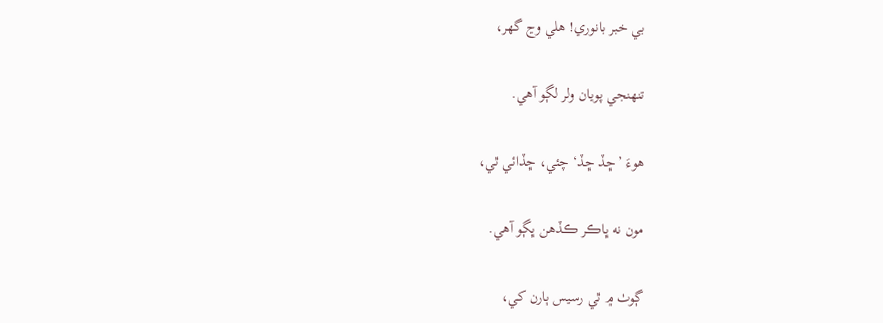بي خبر بانوري! هلي وڃ گهر،

تنهنجي پويان ولر لڳو آهي.

هوءَ ’ڇڏ ڇڏ‘ چئي، ڇڏائي ٿي،

مون نه ڀاڪر ڪڏهن ڀڳو آهي.

ڳوٺ ۾ ٿي رسيس ٻارن کي،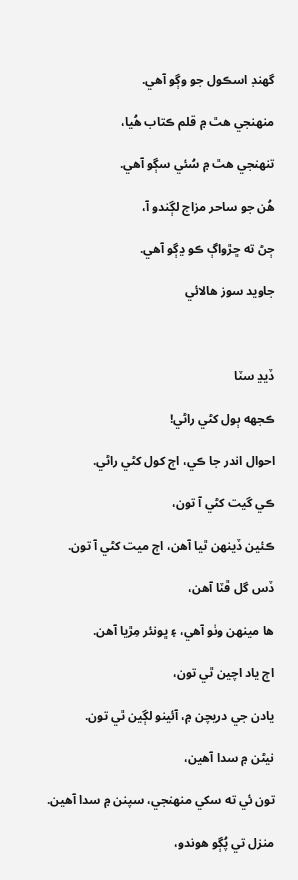گهنڊ اسڪول جو وڳو آهي.

منهنجي هٿ ۾ قلم ڪتاب هُيا،

تنهنجي هٿ ۾ سُئي سڳو آهي.

هُن جو ساحر مزاج لڳندو آ،

ڄڻ ته ڇڙواڳ ڪو ڍڳو آهي.

جاويد سوز هالائي



ڏيڍ سٽا

ڪجهه ٻول کڻي راڻي!

احوال اندر جا ڪي، اڄ کول کڻي راڻي.

ڪي گيت کڻي آ تون،

ڪئين ڏينهن ٿيا آهن، اڄ ميت کڻي آ تون.

ڏس گل ڦٽا آهن،

ها مينهن وٺو آهي، ۽ ڀونئر مِڙيا آهن.

اڄ ياد اچين ٿي تون،

يادن جي دريچن ۾، آئينو لڳين ٿي تون.

نيڻن ۾ سدا آهين،

تون ئي ته سکي منهنجي، سپنن ۾ سدا آهين.

منزل تي پُڳو هوندو،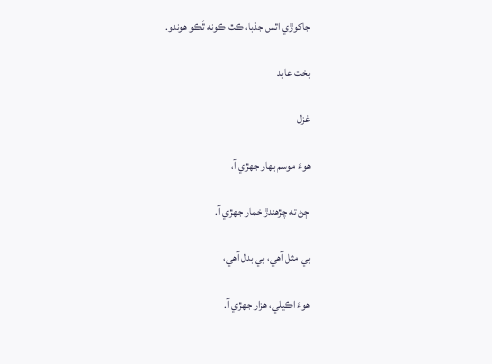جاکوڙي اٿس جذبا، ڪٿ ڪونه ٿَڪو هوندو.

بخت عابد

غزل

هوءَ موسم بهار جهڙي آ،

ڄڻ ته چڙهندڙ خمار جهڙي آ.

بي مثل آهي، بي بدل آهي،

هوءَ اڪيلي، هزار جهڙي آ.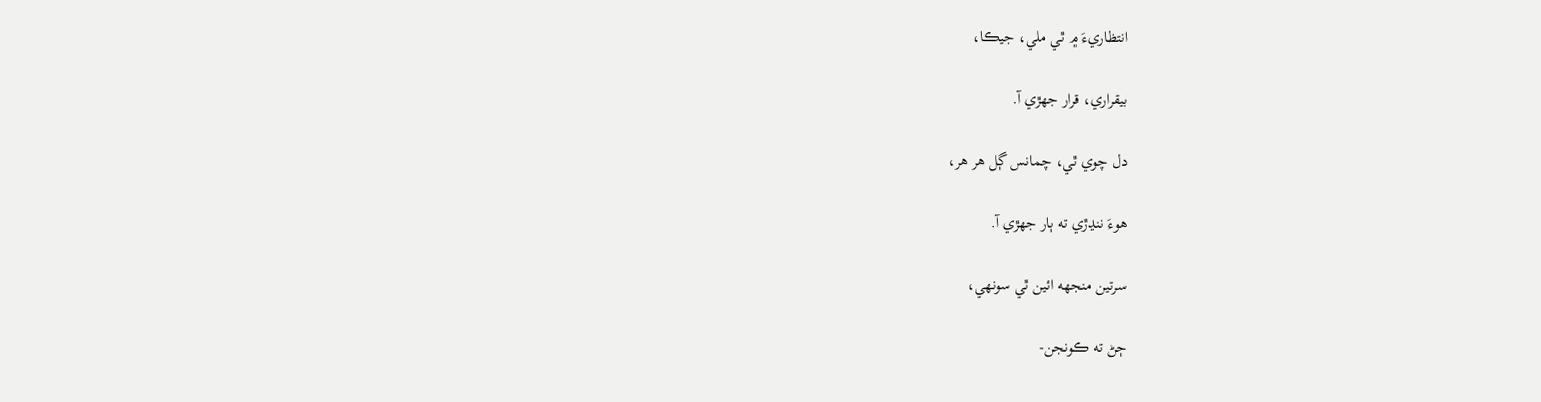انتظاريءَ ۾ ٿي ملي، جيڪا،

بيقراري، قرار جهڙي آ.

دل چوي ٿي، چمانس ڳل هر هر،

هوءَ ننڍڙي ته ٻار جهڙي آ.

سرتين منجهه ائين ٿي سونهي،

ڄڻ ته ڪونجن-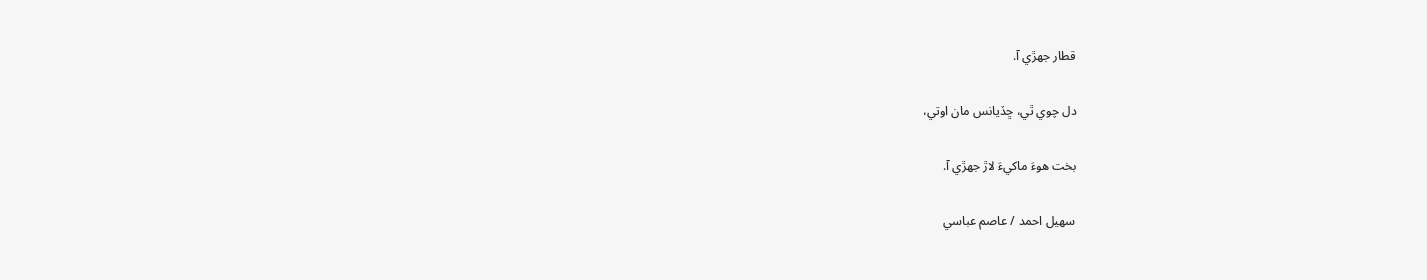قطار جهڙي آ.

دل چوي ٿي، ڇڏيانس مان اوتي،

بخت هوءَ ماکيءَ لاڙ جهڙي آ.

سهيل احمد / عاصم عباسي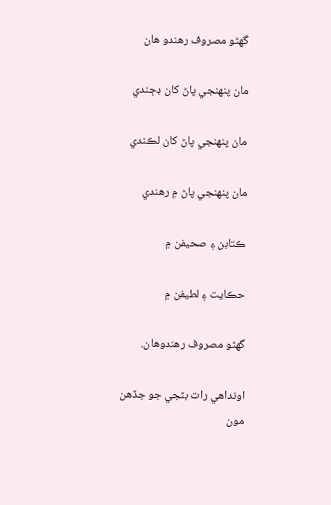گهڻو مصروف رهندو هان

مان پنهنجي پاڻ کان ڊڄندي

مان پنهنجي پاڻ کان لڪندي

مان پنهنجي پاڻ ۾ رهندي

ڪتابن ۽ صحيفن ۾

حڪايت ۽ لطيفن ۾

گهڻو مصروف رهندوهان.

اونداهي رات بڻجي جو جڏهن مون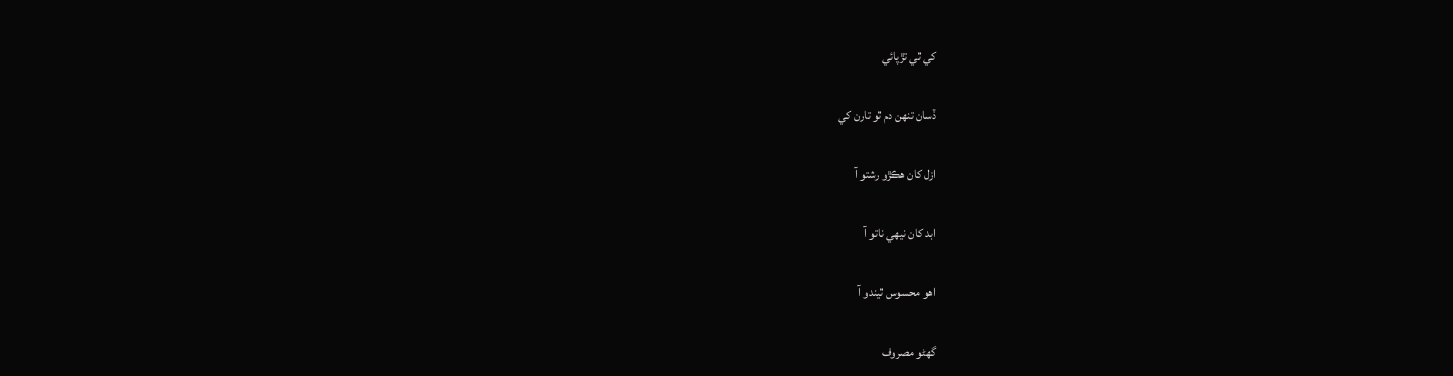کي ٿي تڙپائي

ڏسان تنهن دم ٿو تارن کي

ازل کان هڪڙو رشتو آ

ابد کان نيهي ناتو آ

اهو محسوس ٿيندو آ

گهڻو مصروف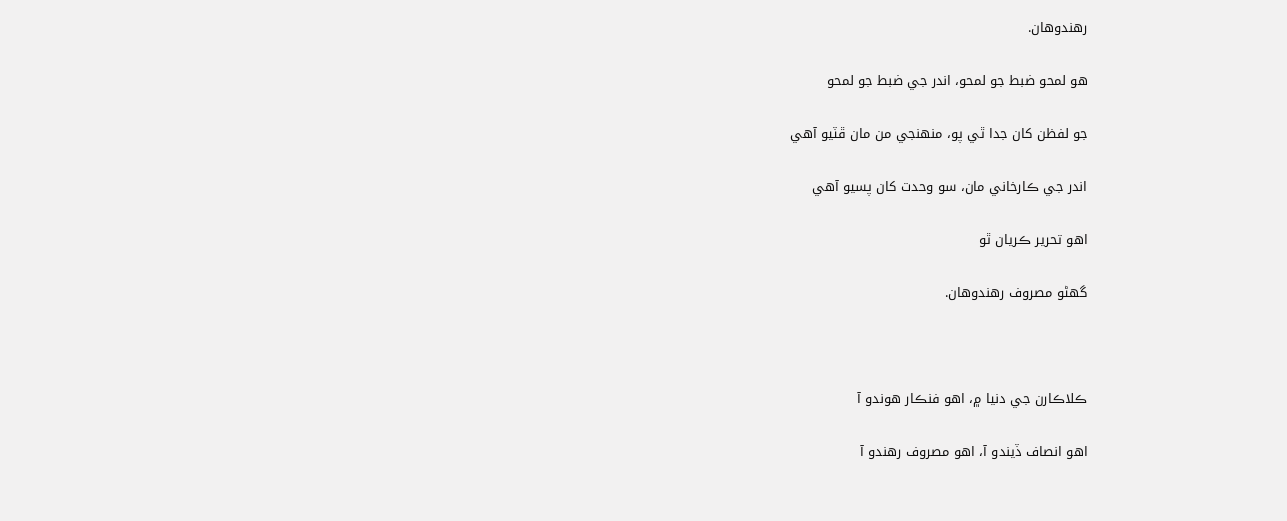رهندوهان.

هو لمحو ضبط جو لمحو، اندر جي ضبط جو لمحو

جو لفظن کان جدا ٿي پو، منهنجي من مان ڦٽيو آهي

اندر جي ڪارخاني مان، سو وحدت کان پسيو آهي

اهو تحرير ڪريان ٿو

گهڻو مصروف رهندوهان.



ڪلاڪارن جي دنيا ۾، اهو فنڪار هوندو آ

اهو انصاف ڏيندو آ، اهو مصروف رهندو آ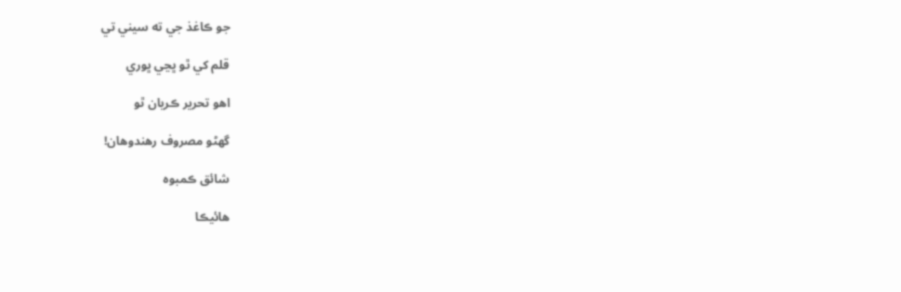جو ڪاغذ جي ته سيني تي

قلم کي ٿو ڀڃي ڀوري

اهو تحرير ڪريان ٿو

گهڻو مصروف رهندوهان!

شائق ڪمبوه

هائيڪا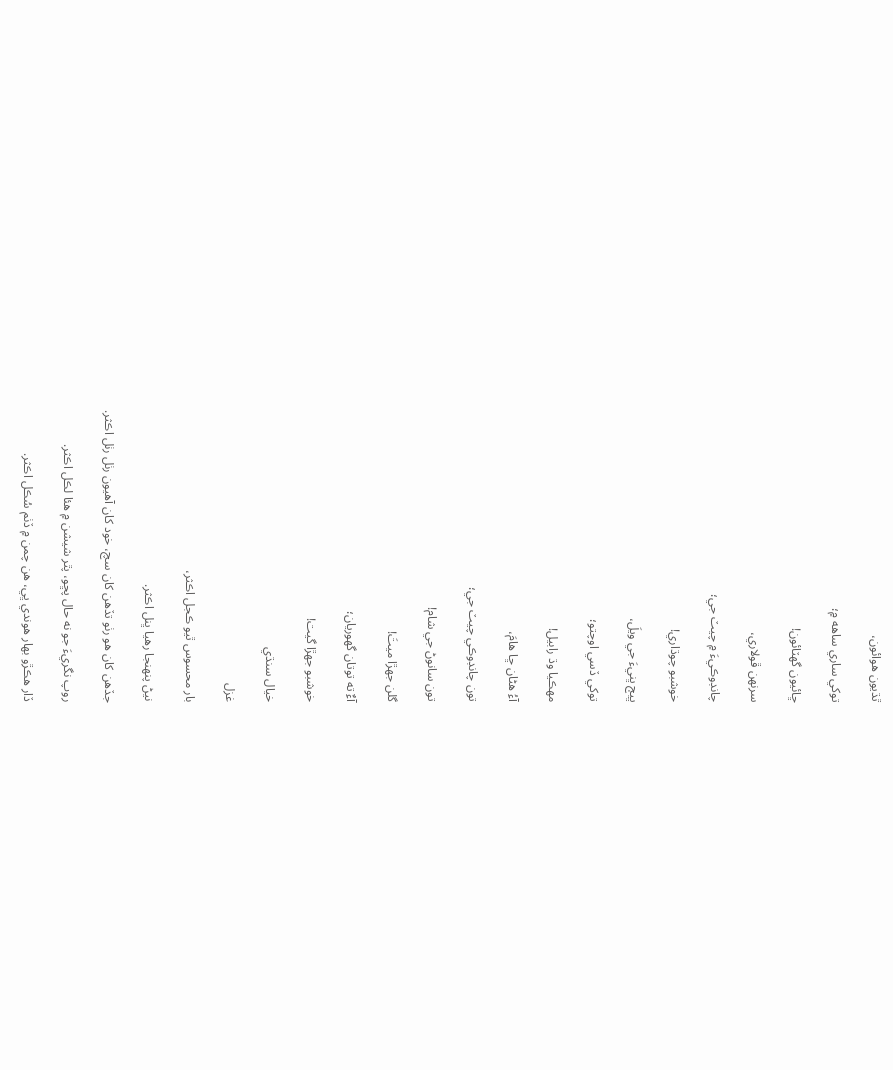ٿڌيون هوائون،

توکي ساري ساهه ۾؛

ڇائيون گهٽائون!

سرنهن ڦولاري،

چانڊوڪيءَ ۾ چيٽ جي؛

خوشبو چوڌاري!

ڀيڄ ڀنيءَ جي ويلَ،

توکي ڏسي اوچتو؛

مهڪيا وڌ رابيل!

آءُ هڻان ڇا هامَ،

تون چانڊوڪي چيٽ جي؛

تون سانوڻ جي شام!

گلن جهڙا ميتَ!

آءٌ ته توتان گهوريان؛

خوشبو جهڙا گيت!

خيال سنڌي

غزل

بار محسوس ٿيو ڪجل اڪثر،

نيڻ پنهنجا رهيا ڀنل اڪثر.

جڏهن کان هو رٺو تڏهن کان سچ، خود کان آهيون رٺل رٺل اڪثر.

روپ نگريءَ جو نه حال پڇو، پٿر شيشن ۾ هئا لڪل اڪثر.

ڏار هڪڙو بهار هوندي ڀي، هن چمن ۾ ڏٺم سُڪل اڪثر.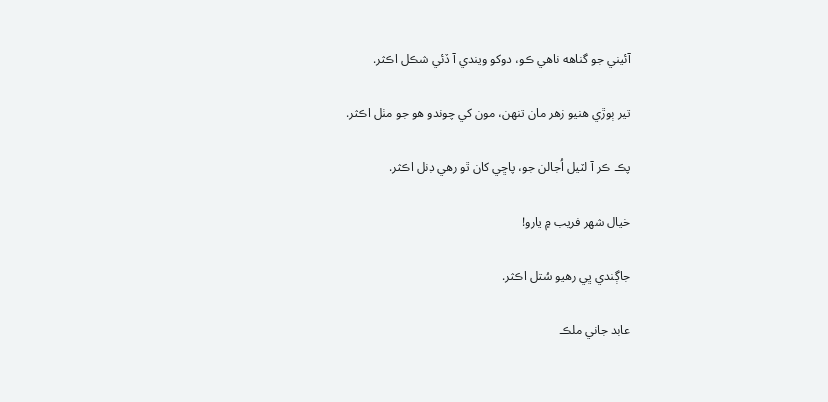آئيني جو گناهه ناهي ڪو، دوکو ويندي آ ڏئي شڪل اڪثر.

تير ٻوڙي هنيو زهر مان تنهن، مون کي چوندو هو جو مٺل اڪثر.

پڪ ڪر آ لٽيل اُجالن جو، پاڇي کان ٿو رهي ڊنل اڪثر.

خيال شهر فريب ۾ يارو!

جاڳندي ڀي رهيو سُتل اڪثر.

عابد جاني ملڪ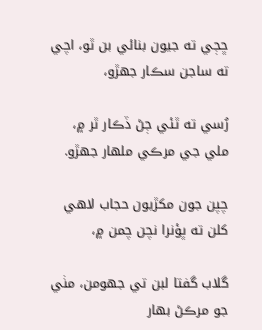ڇڄي ته جيون بنائي بن ٿو، اچي ته ساجن سڪار جهڙو،

رُسي ته ٿئي ڄڻ ڏڪار ٿر ۾، ملي جي مرڪي ملهار جهڙو.

چپن جون مکڙيون حجاب لاهي کلن ته ڀؤنرا نچن چمن ۾،

گلاب گفتا لبن تي جهومن، مٺي جو مرڪڻ بهار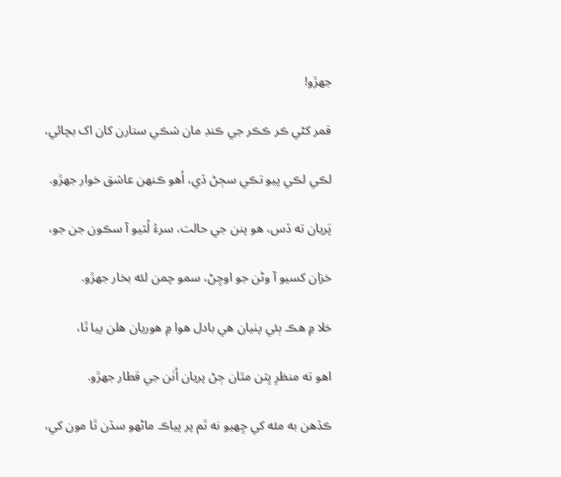جهڙو!

قمر کڻي ڪر ڪڪر جي ڪنڊ مان شڪي ستارن کان اک بچائي،

لڪي لڪي پيو تڪي سڄڻ ڏي، اُهو ڪنهن عاشق خوار جهڙو.

پَريان ته ڏس، هو پنن جي حالت، سرءُ لُٽيو آ سڪون جن جو،

خزان کسيو آ وڻن جو اوڇڻ، سمو چمن لئه بخار جهڙو.

خلا ۾ هڪ ٻئي پٺيان هي بادل هوا ۾ هوريان هلن پيا ٿا،

اهو ته منظرِ ڀٽن مٿان ڄڻ پريان اُٺن جي قطار جهڙو.

ڪڏهن به مئه کي ڇهيو نه ٿم پر پياڪ ماڻهو سڏن ٿا مون کي،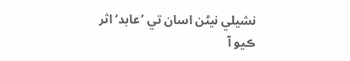نشيلي نيڻن اسان تي ’عابد‘ اثر ڪيو آ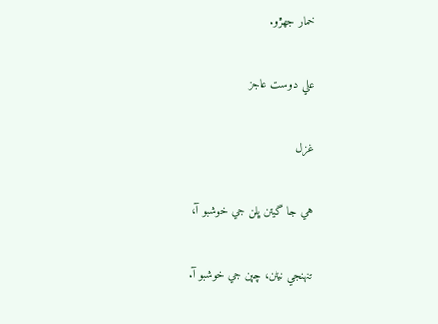خمار جهڙو.

علي دوست عاجز

غزل

هي جا گيتن ڀلن جي خوشبو آ،

تنهنجي نيڻن، چپن جي خوشبو آ.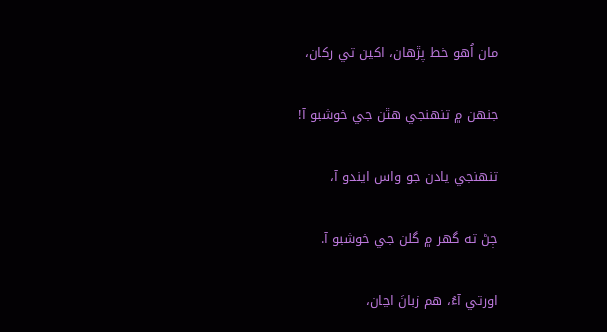مان اُهو خط پڙهان، اکين تي رکان،

جنهن ۾ تنهنجي هٿن جي خوشبو آ!

تنهنجي يادن جو واس ايندو آ،

ڄڻ ته گهر ۾ گلن جي خوشبو آ.

اورتي آءُ، هم زبانَ اڃان،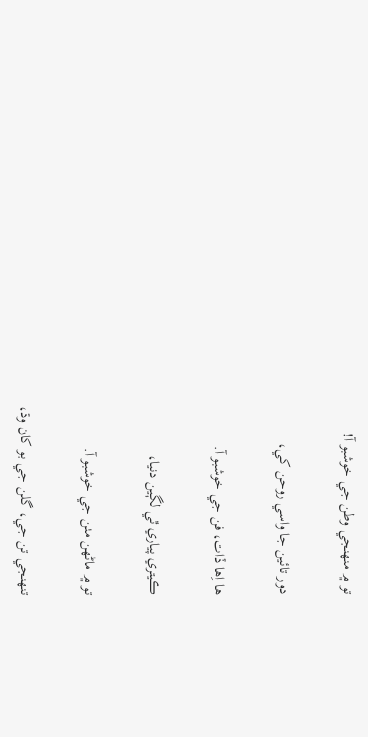تو ۾ منهنجي وطن جي خوشبو آ!

دور تائين جا واسي روحن کي،

ها اِها ڏات، فن جي خوشبو آ.

ڪيتري پياري ٿي لڳين دنيا،

تو ۾ ماڻهن مٺن جي خوشبو آ.

تنهنجي تن جي، گلن جي بو کان وڌ،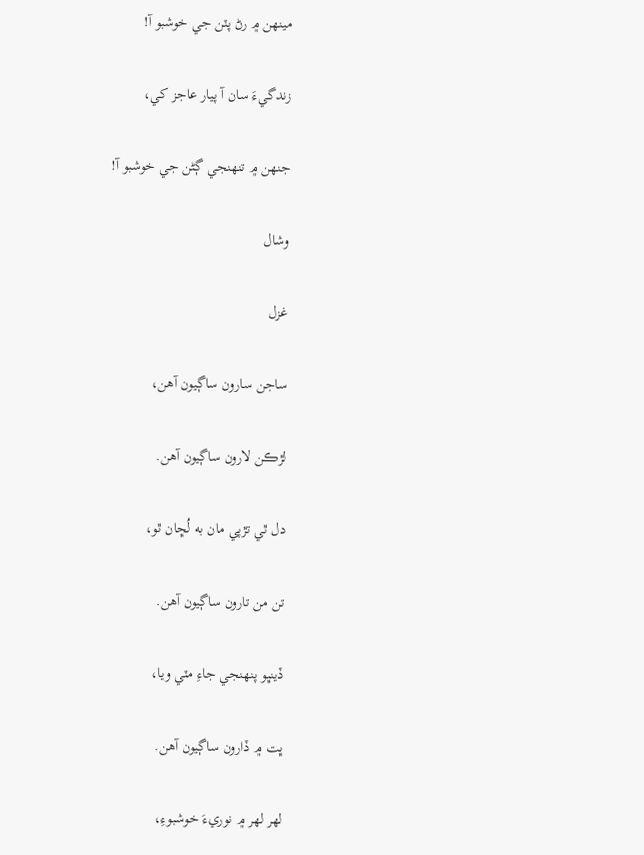مينهن ۾ رڻ پٽن جي خوشبو آ!

زندگيءَ سان آ پيار عاجز کي،

جنهن ۾ تنهنجي ڳڻن جي خوشبو آ!

وشال

غزل

ساجن سارون ساڳيون آهن،

لڙڪن لارون ساڳيون آهن.

دل ٿي تڙپي مان به لُڇان ٿو،

تن من تارون ساڳيون آهن.

ڏينڀو پنهنجي جاءِ مٽي ويا،

ڀت ۾ ڏارون ساڳيون آهن.

لهر لهر ۾ نوريءَ خوشبوءِ،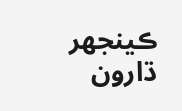ڪينجهر ڌارون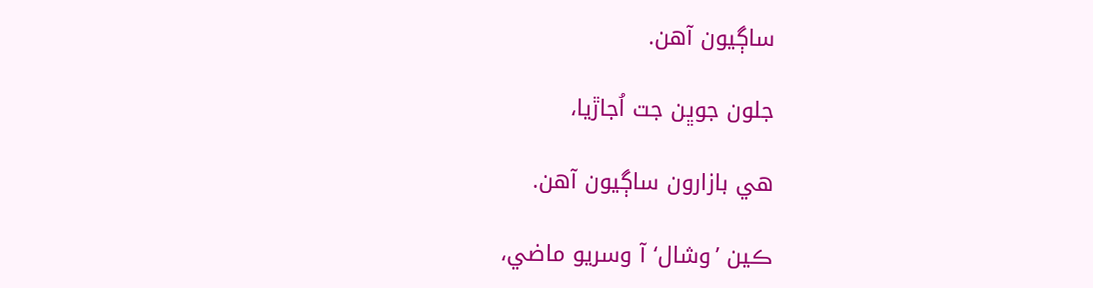ساڳيون آهن.

جلون جوڀن جت اُجاڙيا،

هي بازارون ساڳيون آهن.

ڪين ’وشال‘ آ وسريو ماضي،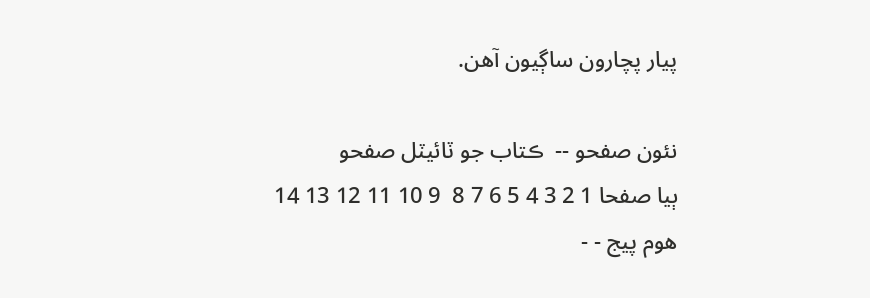پيار پچارون ساڳيون آهن.

نئون صفحو --  ڪتاب جو ٽائيٽل صفحو
ٻيا صفحا 1 2 3 4 5 6 7 8  9 10 11 12 13 14
هوم پيج - -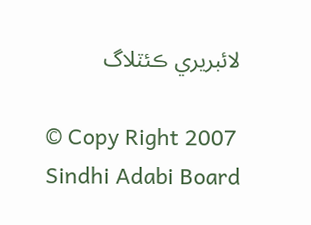لائبريري ڪئٽلاگ

© Copy Right 2007
Sindhi Adabi Board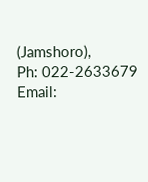(Jamshoro),
Ph: 022-2633679 Email: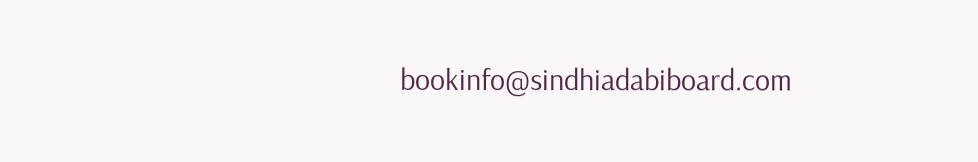bookinfo@sindhiadabiboard.com